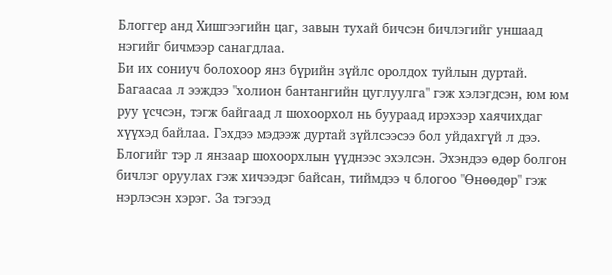Блоггер анд Хишгээгийн цаг, завын тухай бичсэн бичлэгийг уншаад нэгийг бичмээр санагдлаа.
Би их сониуч болохоор янз бүрийн зүйлс оролдох туйлын дуртай. Багаасаа л ээждээ "холион бантангийн цуглуулга" гэж хэлэгдсэн, юм юм руу үсчсэн, тэгж байгаад л шохоорхол нь буураад ирэхээр хаячихдаг хүүхэд байлаа. Гэхдээ мэдээж дуртай зүйлсээсээ бол уйдахгүй л дээ.
Блогийг тэр л янзаар шохоорхлын үүднээс эхэлсэн. Эхэндээ өдөр болгон бичлэг оруулах гэж хичээдэг байсан, тиймдээ ч блогоо "Өнөөдөр" гэж нэрлэсэн хэрэг. За тэгээд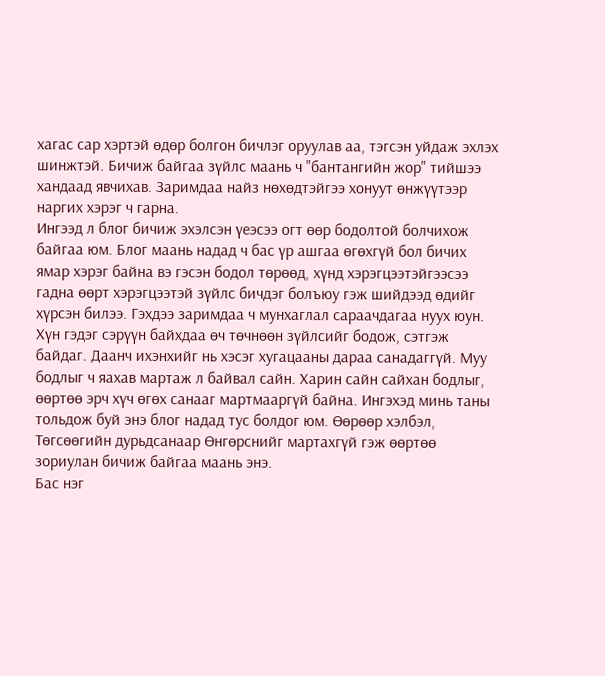хагас сар хэртэй өдөр болгон бичлэг оруулав аа, тэгсэн уйдаж эхлэх шинжтэй. Бичиж байгаа зүйлс маань ч "бантангийн жор" тийшээ хандаад явчихав. Заримдаа найз нөхөдтэйгээ хонуут өнжүүтээр наргих хэрэг ч гарна.
Ингээд л блог бичиж эхэлсэн үеэсээ огт өөр бодолтой болчихож байгаа юм. Блог маань надад ч бас үр ашгаа өгөхгүй бол бичих ямар хэрэг байна вэ гэсэн бодол төрөөд, хүнд хэрэгцээтэйгээсээ гадна өөрт хэрэгцээтэй зүйлс бичдэг болъюу гэж шийдээд өдийг хүрсэн билээ. Гэхдээ заримдаа ч мунхаглал сараачдагаа нуух юун.
Хүн гэдэг сэрүүн байхдаа өч төчнөөн зүйлсийг бодож, сэтгэж байдаг. Даанч ихэнхийг нь хэсэг хугацааны дараа санадаггүй. Муу бодлыг ч яахав мартаж л байвал сайн. Харин сайн сайхан бодлыг, өөртөө эрч хүч өгөх санааг мартмааргүй байна. Ингэхэд минь таны тольдож буй энэ блог надад тус болдог юм. Өөрөөр хэлбэл, Төгсөөгийн дурьдсанаар Өнгөрснийг мартахгүй гэж өөртөө зориулан бичиж байгаа маань энэ.
Бас нэг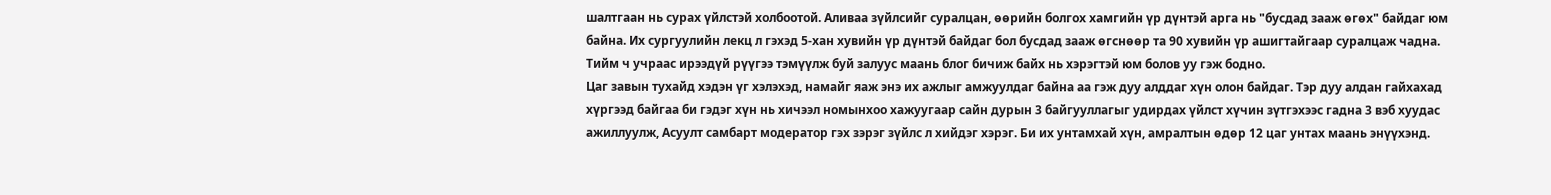шалтгаан нь сурах үйлстэй холбоотой. Аливаа зүйлсийг суралцан, өөрийн болгох хамгийн үр дүнтэй арга нь "бусдад зааж өгөх" байдаг юм байна. Их сургуулийн лекц л гэхэд 5-хан хувийн үр дүнтэй байдаг бол бусдад зааж өгснөөр та 90 хувийн үр ашигтайгаар суралцаж чадна. Тийм ч учраас ирээдүй рүүгээ тэмүүлж буй залуус маань блог бичиж байх нь хэрэгтэй юм болов уу гэж бодно.
Цаг завын тухайд хэдэн үг хэлэхэд, намайг яаж энэ их ажлыг амжуулдаг байна аа гэж дуу алддаг хүн олон байдаг. Тэр дуу алдан гайхахад хүргээд байгаа би гэдэг хүн нь хичээл номынхоо хажуугаар сайн дурын 3 байгууллагыг удирдах үйлст хүчин зүтгэхээс гадна 3 вэб хуудас ажиллуулж, Асуулт самбарт модератор гэх зэрэг зүйлс л хийдэг хэрэг. Би их унтамхай хүн, амралтын өдөр 12 цаг унтах маань энүүхэнд.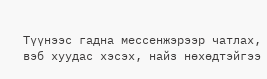Түүнээс гадна мессенжэрээр чатлах, вэб хуудас хэсэх, найз нөхөдтэйгээ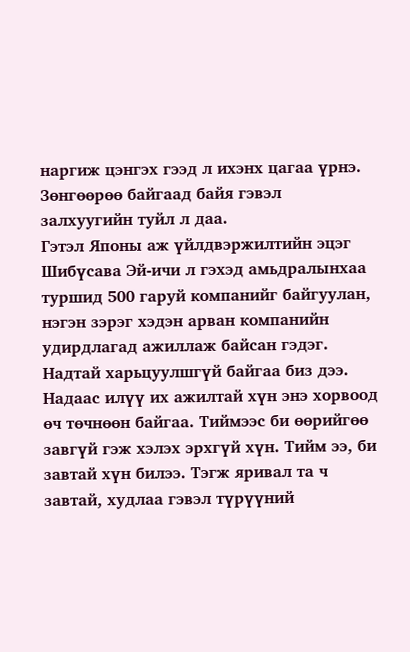наргиж цэнгэх гээд л ихэнх цагаа үрнэ. Зөнгөөрөө байгаад байя гэвэл залхуугийн туйл л даа.
Гэтэл Японы аж үйлдвэржилтийн эцэг Шибүсава Эй-ичи л гэхэд амьдралынхаа туршид 500 гаруй компанийг байгуулан, нэгэн зэрэг хэдэн арван компанийн удирдлагад ажиллаж байсан гэдэг. Надтай харьцуулшгүй байгаа биз дээ. Надаас илүү их ажилтай хүн энэ хорвоод өч төчнөөн байгаа. Тиймээс би өөрийгөө завгүй гэж хэлэх эрхгүй хүн. Тийм ээ, би завтай хүн билээ. Тэгж яривал та ч завтай, худлаа гэвэл түрүүний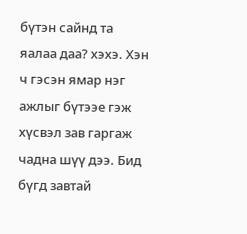бүтэн сайнд та яалаа даа? хэхэ. Хэн ч гэсэн ямар нэг ажлыг бүтээе гэж хүсвэл зав гаргаж чадна шүү дээ. Бид бүгд завтай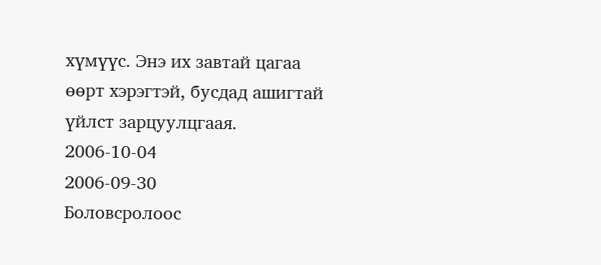хүмүүс. Энэ их завтай цагаа өөрт хэрэгтэй, бусдад ашигтай үйлст зарцуулцгаая.
2006-10-04
2006-09-30
Боловсролоос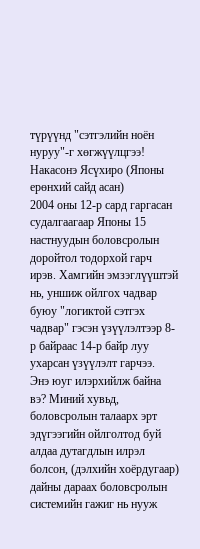түрүүнд "сэтгэлийн ноён нуруу"-г хөгжүүлцгээ!
Накасонэ Ясүхиро (Японы ерөнхий сайд асан)
2004 оны 12-р сард гаргасан судалгаагаар Японы 15 настнуудын боловсролын доройтол тодорхой гарч ирэв. Хамгийн эмзэглүүштэй нь, уншиж ойлгох чадвар буюу "логиктой сэтгэх чадвар" гэсэн үзүүлэлтээр 8-р байраас 14-р байр луу ухарсан үзүүлэлт гарчээ.
Энэ юуг илэрхийлж байна вэ? Миний хувьд, боловсролын талаарх эрт эдүгээгийн ойлголтод буй алдаа дутагдлын илрэл болсон, (дэлхийн хоёрдугаар) дайны дараах боловсролын системийн гажиг нь нууж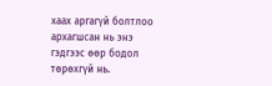хаах аргагүй болтлоо архагшсан нь энэ гэдгээс өөр бодол төрөхгүй нь.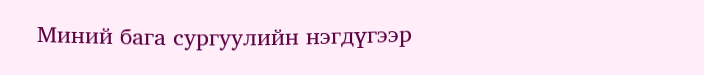Миний бага сургуулийн нэгдүгээр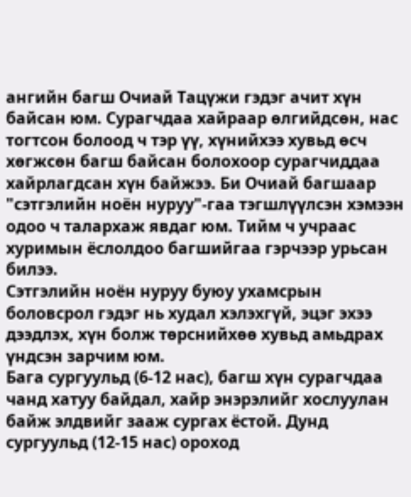ангийн багш Очиай Тацүжи гэдэг ачит хүн байсан юм. Сурагчдаа хайраар өлгийдсөн, нас тогтсон болоод ч тэр үү, хүнийхээ хувьд өсч хөгжсөн багш байсан болохоор сурагчиддаа хайрлагдсан хүн байжээ. Би Очиай багшаар "сэтгэлийн ноён нуруу"-гаа тэгшлүүлсэн хэмээн одоо ч талархаж явдаг юм. Тийм ч учраас хуримын ёслолдоо багшийгаа гэрчээр урьсан билээ.
Сэтгэлийн ноён нуруу буюу ухамсрын боловсрол гэдэг нь худал хэлэхгүй, эцэг эхээ дээдлэх, хүн болж төрснийхөө хувьд амьдрах үндсэн зарчим юм.
Бага сургуульд (6-12 нас), багш хүн сурагчдаа чанд хатуу байдал, хайр энэрэлийг хослуулан байж элдвийг зааж сургах ёстой. Дунд сургуульд (12-15 нас) ороход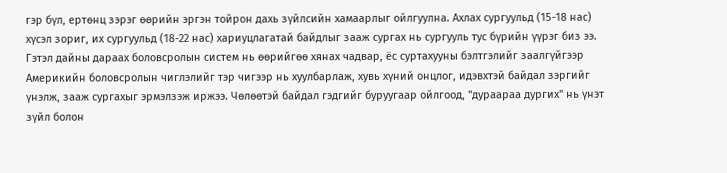гэр бүл, ертөнц зэрэг өөрийн эргэн тойрон дахь зүйлсийн хамаарлыг ойлгуулна. Ахлах сургуульд (15-18 нас) хүсэл зориг, их сургуульд (18-22 нас) хариуцлагатай байдлыг зааж сургах нь сургууль тус бүрийн үүрэг биз ээ.
Гэтэл дайны дараах боловсролын систем нь өөрийгөө хянах чадвар, ёс суртахууны бэлтгэлийг заалгүйгээр Америкийн боловсролын чиглэлийг тэр чигээр нь хуулбарлаж, хувь хүний онцлог, идэвхтэй байдал зэргийг үнэлж, зааж сургахыг эрмэлзэж иржээ. Чөлөөтэй байдал гэдгийг буруугаар ойлгоод, "дураараа дургих" нь үнэт зүйл болон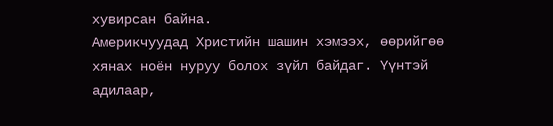хувирсан байна.
Америкчуудад Христийн шашин хэмээх, өөрийгөө хянах ноён нуруу болох зүйл байдаг. Үүнтэй адилаар,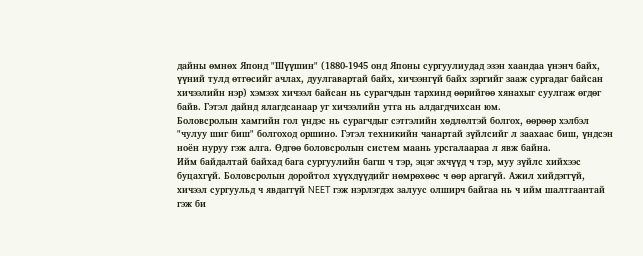дайны өмнөх Японд "Шүүшин" (1880-1945 онд Японы сургуулиудад эзэн хаандаа үнэнч байх, үүний тулд өтгөсийг ачлах, дуулгавартай байх, хичээнгүй байх зэргийг зааж сургадаг байсан хичээлийн нэр) хэмээх хичээл байсан нь сурагчдын тархинд өөрийгөө хянахыг суулгаж өгдөг байв. Гэтэл дайнд ялагдсанаар уг хичээлийн утга нь алдагдчихсан юм.
Боловсролын хамгийн гол үндэс нь сурагчдыг сэтгэлийн хөдлөлтэй болгох, өөрөөр хэлбэл "чулуу шиг биш" болгоход оршино. Гэтэл техникийн чанартай зүйлсийг л заахаас биш, үндсэн ноён нуруу гэж алга. Өдгөө боловсролын систем маань урсгалаараа л явж байна.
Ийм байдалтай байхад бага сургуулийн багш ч тэр, эцэг эхчүүд ч тэр, муу зүйлс хийхээс буцахгүй. Боловсролын доройтол хүүхдүүдийг нөмрөхөөс ч өөр аргагүй. Ажил хийдэггүй, хичээл сургуульд ч явдаггүй NEET гэж нэрлэгдэх залуус олширч байгаа нь ч ийм шалтгаантай гэж би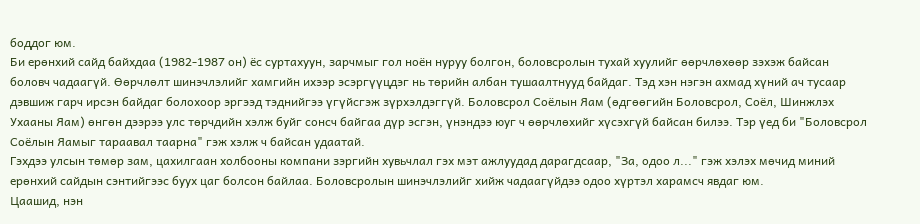боддог юм.
Би ерөнхий сайд байхдаа (1982-1987 он) ёс суртахуун, зарчмыг гол ноён нуруу болгон, боловсролын тухай хуулийг өөрчлөхөөр зэхэж байсан боловч чадаагүй. Өөрчлөлт шинэчлэлийг хамгийн ихээр эсэргүүцдэг нь төрийн албан тушаалтнууд байдаг. Тэд хэн нэгэн ахмад хүний ач тусаар дэвшиж гарч ирсэн байдаг болохоор эргээд тэднийгээ үгүйсгэж зүрхэлдэггүй. Боловсрол Соёлын Яам (өдгөөгийн Боловсрол, Соёл, Шинжлэх Ухааны Яам) өнгөн дээрээ улс төрчдийн хэлж буйг сонсч байгаа дүр эсгэн, үнэндээ юуг ч өөрчлөхийг хүсэхгүй байсан билээ. Тэр үед би "Боловсрол Соёлын Яамыг тараавал таарна" гэж хэлж ч байсан удаатай.
Гэхдээ улсын төмөр зам, цахилгаан холбооны компани зэргийн хувьчлал гэх мэт ажлуудад дарагдсаар, "За, одоо л..." гэж хэлэх мөчид миний ерөнхий сайдын сэнтийгээс буух цаг болсон байлаа. Боловсролын шинэчлэлийг хийж чадаагүйдээ одоо хүртэл харамсч явдаг юм.
Цаашид, нэн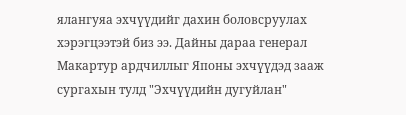ялангуяа эхчүүдийг дахин боловсруулах хэрэгцээтэй биз ээ. Дайны дараа генерал Макартур ардчиллыг Японы эхчүүдэд зааж сургахын тулд "Эхчүүдийн дугуйлан"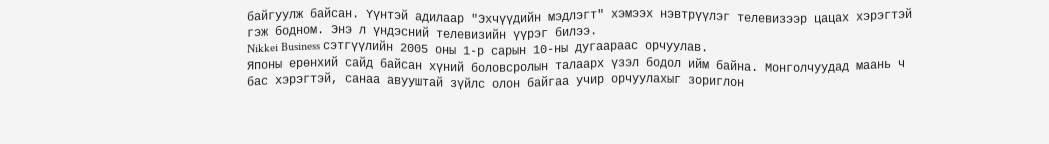байгуулж байсан. Үүнтэй адилаар "Эхчүүдийн мэдлэгт" хэмээх нэвтрүүлэг телевизээр цацах хэрэгтэй гэж бодном. Энэ л үндэсний телевизийн үүрэг билээ.
Nikkei Business сэтгүүлийн 2005 оны 1-р сарын 10-ны дугаараас орчуулав.
Японы ерөнхий сайд байсан хүний боловсролын талаарх үзэл бодол ийм байна. Монголчуудад маань ч бас хэрэгтэй, санаа авууштай зүйлс олон байгаа учир орчуулахыг зориглон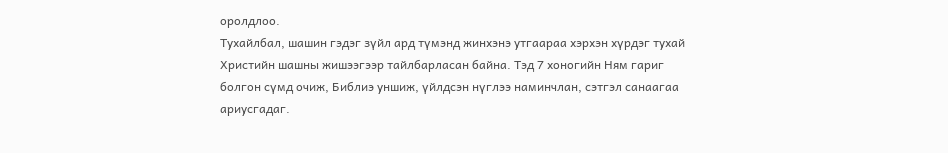оролдлоо.
Тухайлбал, шашин гэдэг зүйл ард түмэнд жинхэнэ утгаараа хэрхэн хүрдэг тухай Христийн шашны жишээгээр тайлбарласан байна. Тэд 7 хоногийн Ням гариг болгон сүмд очиж, Библиэ уншиж, үйлдсэн нүглээ наминчлан, сэтгэл санаагаа ариусгадаг.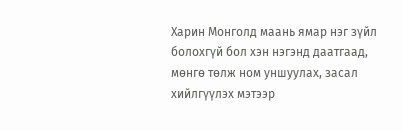Харин Монголд маань ямар нэг зүйл болохгүй бол хэн нэгэнд даатгаад, мөнгө төлж ном уншуулах, засал хийлгүүлэх мэтээр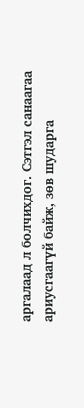аргалаад л болчихдог. Сэтгэл санаагаа ариусгаагүй байж, зөв шударга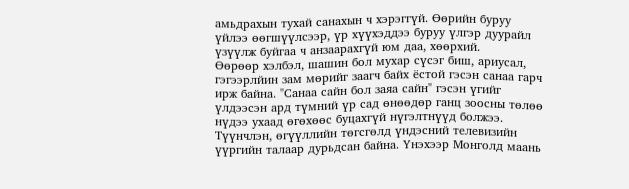амьдрахын тухай санахын ч хэрэггүй. Өөрийн буруу үйлээ өөгшүүлсээр, үр хүүхэддээ буруу үлгэр дуурайл үзүүлж буйгаа ч анзаарахгүй юм даа, хөөрхий.
Өөрөөр хэлбэл, шашин бол мухар сүсэг биш, ариусал, гэгээрлйин зам мөрийг заагч байх ёстой гэсэн санаа гарч ирж байна. "Санаа сайн бол заяа сайн" гэсэн үгийг үлдээсэн ард түмний үр сад өнөөдөр ганц зоосны төлөө нүдээ ухаад өгөхөөс буцахгүй нүгэлтнүүд болжээ.
Түүнчлэн, өгүүллийн төгсгөлд үндэсний телевизийн үүргийн талаар дурьдсан байна. Үнэхээр Монголд маань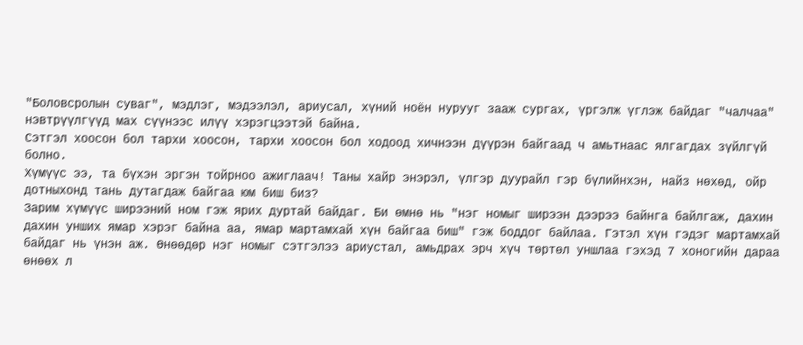"Боловсролын суваг", мэдлэг, мэдээлэл, ариусал, хүний ноён нурууг зааж сургах, үргэлж үглэж байдаг "чалчаа" нэвтрүүлгүүд мах сүүнээс илүү хэрэгцээтэй байна.
Сэтгэл хоосон бол тархи хоосон, тархи хоосон бол ходоод хичнээн дүүрэн байгаад ч амьтнаас ялгагдах зүйлгүй болно.
Хүмүүс ээ, та бүхэн эргэн тойрноо ажиглаач! Таны хайр энэрэл, үлгэр дуурайл гэр бүлийнхэн, найз нөхөд, ойр дотныхонд тань дутагдаж байгаа юм биш биз?
Зарим хүмүүс ширээний ном гэж ярих дуртай байдаг. Би өмнө нь "нэг номыг ширээн дээрээ байнга байлгаж, дахин дахин унших ямар хэрэг байна аа, ямар мартамхай хүн байгаа биш" гэж боддог байлаа. Гэтэл хүн гэдэг мартамхай байдаг нь үнэн аж. Өнөөдөр нэг номыг сэтгэлээ ариустал, амьдрах эрч хүч төртөл уншлаа гэхэд 7 хоногийн дараа өнөөх л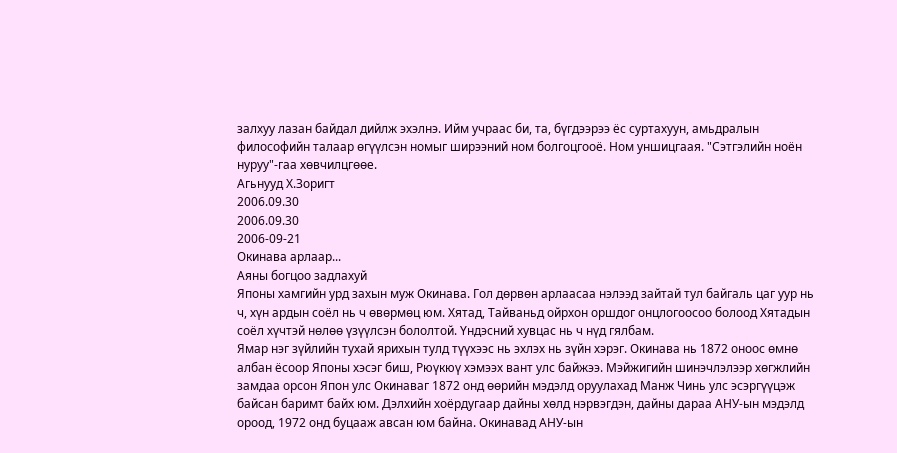залхуу лазан байдал дийлж эхэлнэ. Ийм учраас би, та, бүгдээрээ ёс суртахуун, амьдралын философийн талаар өгүүлсэн номыг ширээний ном болгоцгооё. Ном уншицгаая. "Сэтгэлийн ноён нуруу"-гаа хөвчилцгөөе.
Агьнууд Х.Зоригт
2006.09.30
2006.09.30
2006-09-21
Окинава арлаар...
Аяны богцоо задлахуй
Японы хамгийн урд захын муж Окинава. Гол дөрвөн арлаасаа нэлээд зайтай тул байгаль цаг уур нь ч, хүн ардын соёл нь ч өвөрмөц юм. Хятад, Тайваньд ойрхон оршдог онцлогоосоо болоод Хятадын соёл хүчтэй нөлөө үзүүлсэн бололтой. Үндэсний хувцас нь ч нүд гялбам.
Ямар нэг зүйлийн тухай ярихын тулд түүхээс нь эхлэх нь зүйн хэрэг. Окинава нь 1872 оноос өмнө албан ёсоор Японы хэсэг биш, Рюүкюү хэмээх вант улс байжээ. Мэйжигийн шинэчлэлээр хөгжлийн замдаа орсон Япон улс Окинаваг 1872 онд өөрийн мэдэлд оруулахад Манж Чинь улс эсэргүүцэж байсан баримт байх юм. Дэлхийн хоёрдугаар дайны хөлд нэрвэгдэн, дайны дараа АНУ-ын мэдэлд ороод, 1972 онд буцааж авсан юм байна. Окинавад АНУ-ын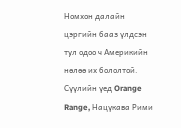Номхон далайн цэргийн бааз үлдсэн тул одоо ч Америкийн нөлөө их бололтой. Сүүлийн үед Orange Range, Нацүкава Рими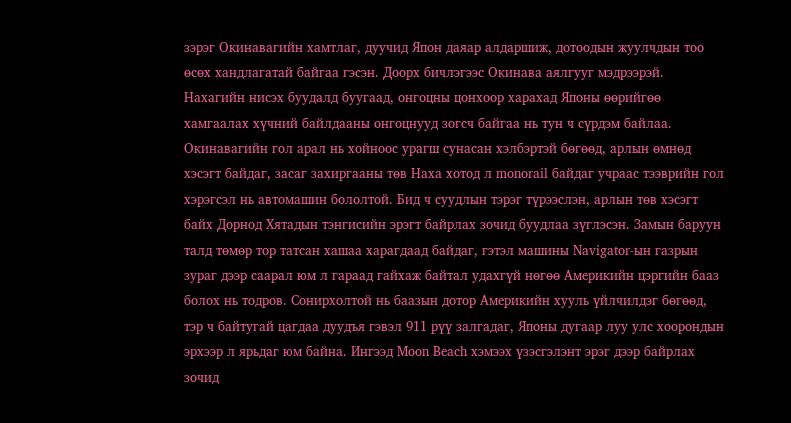зэрэг Окинавагийн хамтлаг, дуучид Япон даяар алдаршиж, дотоодын жуулчдын тоо өсөх хандлагатай байгаа гэсэн. Доорх бичлэгээс Окинава аялгууг мэдрээрэй.
Нахагийн нисэх буудалд буугаад, онгоцны цонхоор харахад Японы өөрийгөө хамгаалах хүчний байлдааны онгоцнууд зогсч байгаа нь тун ч сүрдэм байлаа.
Окинавагийн гол арал нь хойноос урагш сунасан хэлбэртэй бөгөөд, арлын өмнөд хэсэгт байдаг, засаг захиргааны төв Наха хотод л monorail байдаг учраас тээврийн гол хэрэгсэл нь автомашин бололтой. Бид ч суудлын тэрэг түрээслэн, арлын төв хэсэгт байх Дорнод Хятадын тэнгисийн эрэгт байрлах зочид буудлаа зүглэсэн. Замын баруун талд төмөр тор татсан хашаа харагдаад байдаг, гэтэл машины Navigator-ын газрын зураг дээр саарал юм л гараад гайхаж байтал удахгүй нөгөө Америкийн цэргийн бааз болох нь тодров. Сонирхолтой нь баазын дотор Америкийн хууль үйлчилдэг бөгөөд, тэр ч байтугай цагдаа дуудъя гэвэл 911 рүү залгадаг, Японы дугаар луу улс хоорондын эрхээр л ярьдаг юм байна. Ингээд Moon Beach хэмээх үзэсгэлэнт эрэг дээр байрлах зочид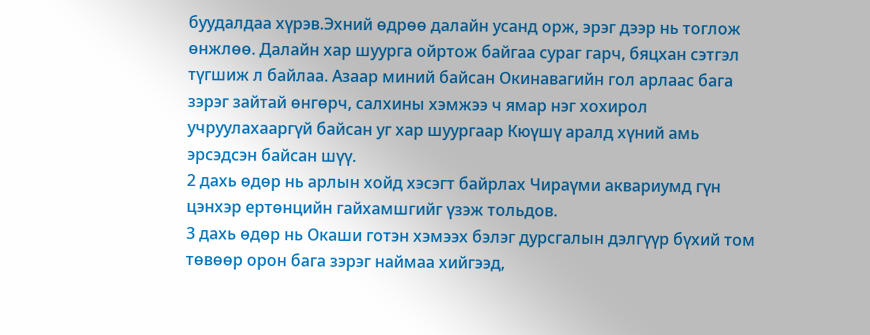буудалдаа хүрэв.Эхний өдрөө далайн усанд орж, эрэг дээр нь тоглож өнжлөө. Далайн хар шуурга ойртож байгаа сураг гарч, бяцхан сэтгэл түгшиж л байлаа. Азаар миний байсан Окинавагийн гол арлаас бага зэрэг зайтай өнгөрч, салхины хэмжээ ч ямар нэг хохирол учруулахааргүй байсан уг хар шуургаар Кюүшү аралд хүний амь эрсэдсэн байсан шүү.
2 дахь өдөр нь арлын хойд хэсэгт байрлах Чираүми аквариумд гүн цэнхэр ертөнцийн гайхамшгийг үзэж тольдов.
3 дахь өдөр нь Окаши готэн хэмээх бэлэг дурсгалын дэлгүүр бүхий том төвөөр орон бага зэрэг наймаа хийгээд,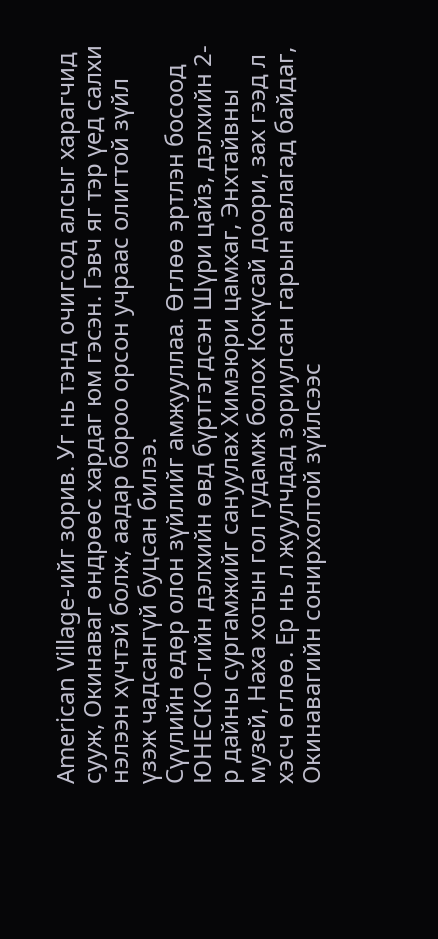American Village-ийг зорив. Уг нь тэнд очигсод алсыг харагчид сууж, Окинаваг өндрөөс хардаг юм гэсэн. Гэвч яг тэр үед салхи нэлээн хүчтэй болж, аадар бороо орсон учраас олигтой зүйл үзэж чадсангүй буцсан билээ.
Сүүлийн өдөр олон зүйлийг амжууллаа. Өглөө эртлэн босоод ЮНЕСКО-гийн дэлхийн өвд бүртгэгдсэн Шүри цайз, дэлхийн 2-р дайны сургамжийг сануулах Химэюри цамхаг, Энхтайвны музей, Наха хотын гол гудамж болох Кокүсай доори, зах гээд л хэсч өглөө. Ер нь л жуулчдад зориулсан гарын авлагад байдаг, Окинавагийн сонирхолтой зүйлсээс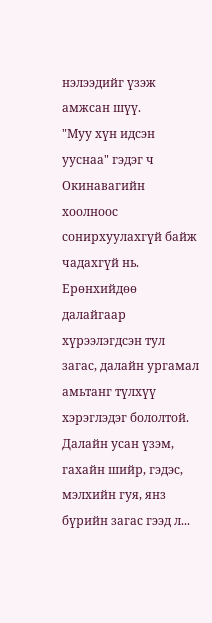нэлээдийг үзэж амжсан шүү.
"Муу хүн идсэн ууснаа" гэдэг ч Окинавагийн хоолноос сонирхуулахгүй байж чадахгүй нь. Ерөнхийдөө далайгаар хүрээлэгдсэн тул загас, далайн ургамал амьтанг түлхүү хэрэглэдэг бололтой. Далайн усан үзэм, гахайн шийр, гэдэс, мэлхийн гуя, янз бүрийн загас гээд л...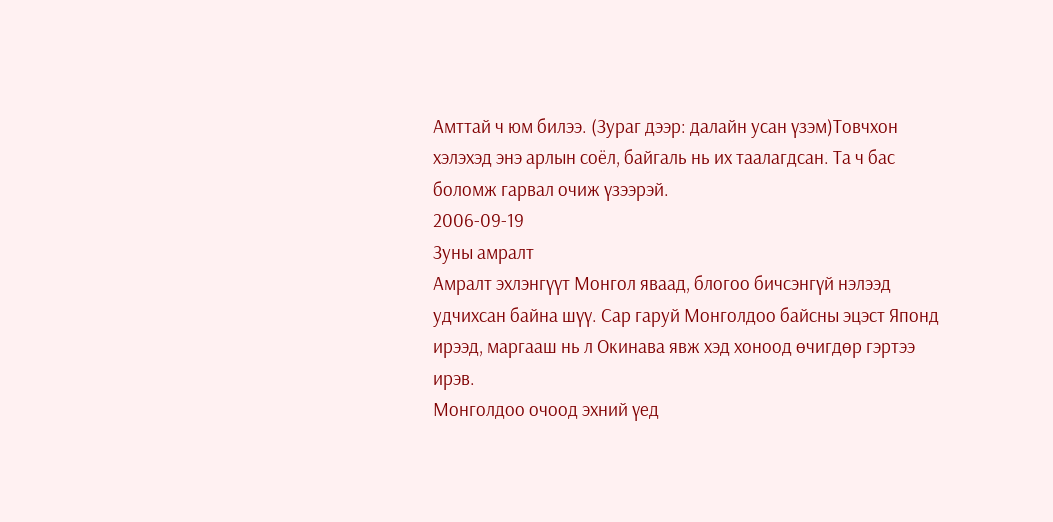Амттай ч юм билээ. (Зураг дээр: далайн усан үзэм)Товчхон хэлэхэд энэ арлын соёл, байгаль нь их таалагдсан. Та ч бас боломж гарвал очиж үзээрэй.
2006-09-19
Зуны амралт
Амралт эхлэнгүүт Монгол яваад, блогоо бичсэнгүй нэлээд удчихсан байна шүү. Сар гаруй Монголдоо байсны эцэст Японд ирээд, маргааш нь л Окинава явж хэд хоноод өчигдөр гэртээ ирэв.
Монголдоо очоод эхний үед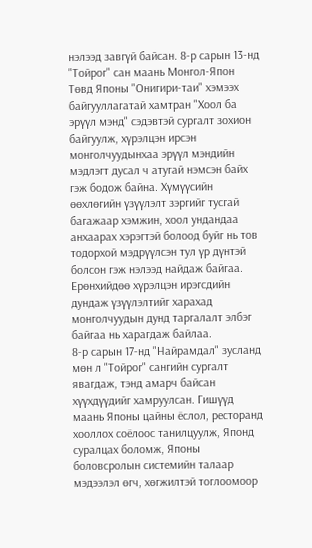нэлээд завгүй байсан. 8-р сарын 13-нд "Тойрог" сан маань Монгол-Япон Төвд Японы "Онигири-таи" хэмээх байгууллагатай хамтран "Хоол ба эрүүл мэнд" сэдэвтэй сургалт зохион байгуулж, хүрэлцэн ирсэн монголчуудынхаа эрүүл мэндийн мэдлэгт дусал ч атугай нэмсэн байх гэж бодож байна. Хүмүүсийн өөхлөгийн үзүүлэлт зэргийг тусгай багажаар хэмжин, хоол ундандаа анхаарах хэрэгтэй болоод буйг нь тов тодорхой мэдрүүлсэн тул үр дүнтэй болсон гэж нэлээд найдаж байгаа. Ерөнхийдөө хүрэлцэн ирэгсдийн дундаж үзүүлэлтийг харахад монголчуудын дунд таргалалт элбэг байгаа нь харагдаж байлаа.
8-р сарын 17-нд "Найрамдал" зусланд мөн л "Тойрог" сангийн сургалт явагдаж, тэнд амарч байсан хүүхдүүдийг хамруулсан. Гишүүд маань Японы цайны ёслол, ресторанд хооллох соёлоос танилцуулж, Японд суралцах боломж, Японы боловсролын системийн талаар мэдээлэл өгч, хөгжилтэй тоглоомоор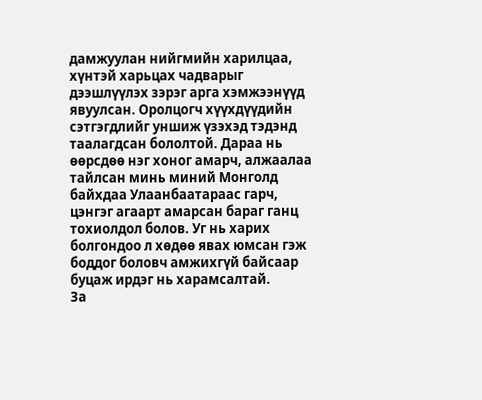дамжуулан нийгмийн харилцаа, хүнтэй харьцах чадварыг дээшлүүлэх зэрэг арга хэмжээнүүд явуулсан. Оролцогч хүүхдүүдийн сэтгэгдлийг уншиж үзэхэд тэдэнд таалагдсан бололтой. Дараа нь өөрсдөө нэг хоног амарч, алжаалаа тайлсан минь миний Монголд байхдаа Улаанбаатараас гарч, цэнгэг агаарт амарсан бараг ганц тохиолдол болов. Уг нь харих болгондоо л хөдөө явах юмсан гэж боддог боловч амжихгүй байсаар буцаж ирдэг нь харамсалтай.
За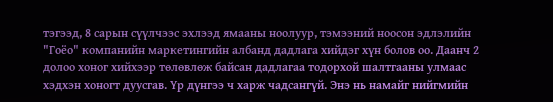тэгээд, 8 сарын сүүлчээс эхлээд ямааны ноолуур, тэмээний ноосон эдлэлийн "Гоёо" компанийн маркетингийн албанд дадлага хийдэг хүн болов оо. Даанч 2 долоо хоног хийхээр төлөвлөж байсан дадлагаа тодорхой шалтгааны улмаас хэдхэн хоногт дуусгав. Үр дүнгээ ч харж чадсангүй. Энэ нь намайг нийгмийн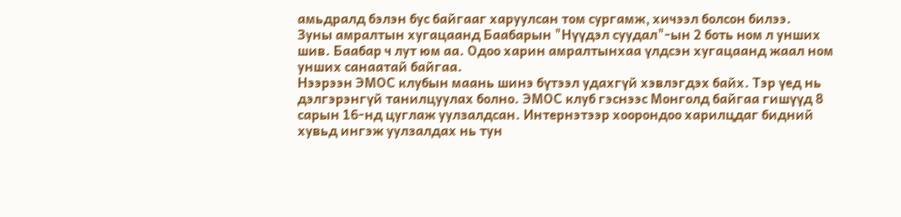амьдралд бэлэн бус байгааг харуулсан том сургамж, хичээл болсон билээ.
Зуны амралтын хугацаанд Баабарын "Нүүдэл суудал"-ын 2 боть ном л унших шив. Баабар ч лут юм аа. Одоо харин амралтынхаа үлдсэн хугацаанд жаал ном унших санаатай байгаа.
Нээрээн ЭМОС клубын маань шинэ бүтээл удахгүй хэвлэгдэх байх. Тэр үед нь дэлгэрэнгүй танилцуулах болно. ЭМОС клуб гэснээс Монголд байгаа гишүүд 8 сарын 16-нд цуглаж уулзалдсан. Интернэтээр хоорондоо харилцдаг бидний хувьд ингэж уулзалдах нь тун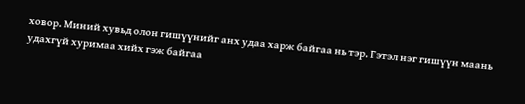ховор. Миний хувьд олон гишүүнийг анх удаа харж байгаа нь тэр. Гэтэл нэг гишүүн маань удахгүй хуримаа хийх гэж байгаа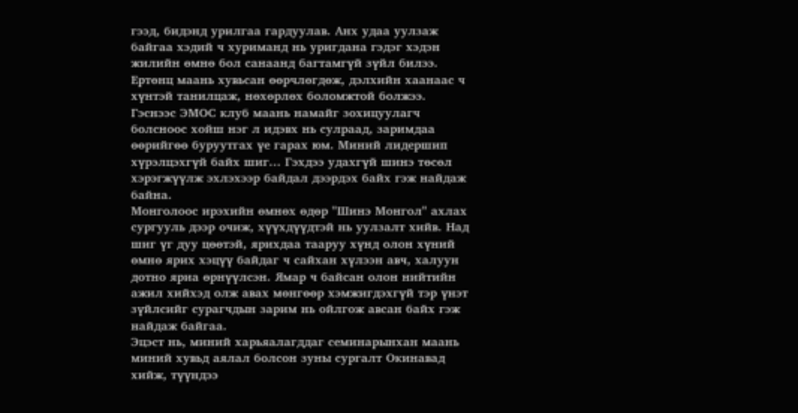гээд, бидэнд урилгаа гардуулав. Анх удаа уулзаж байгаа хэдий ч хуриманд нь уригдана гэдэг хэдэн жилийн өмнө бол санаанд багтамгүй зүйл билээ. Ертөнц маань хувьсан өөрчлөгдөж, дэлхийн хаанаас ч хүнтэй танилцаж, нөхөрлөх боломжтой болжээ.
Гэснээс ЭМОС клуб маань намайг зохицуулагч болсноос хойш нэг л идэвх нь сулраад, заримдаа өөрийгөө буруутгах үе гарах юм. Миний лидершип хүрэлцэхгүй байх шиг... Гэхдээ удахгүй шинэ төсөл хэрэгжүүлж эхлэхээр байдал дээрдэх байх гэж найдаж байна.
Монголоос ирэхийн өмнөх өдөр "Шинэ Монгол" ахлах сургууль дээр очиж, хүүхдүүдтэй нь уулзалт хийв. Над шиг үг дуу цөөтэй, ярихдаа тааруу хүнд олон хүний өмнө ярих хэцүү байдаг ч сайхан хүлээн авч, халуун дотно яриа өрнүүлсэн. Ямар ч байсан олон нийтийн ажил хийхэд олж авах мөнгөөр хэмжигдэхгүй тэр үнэт зүйлсийг сурагчдын зарим нь ойлгож авсан байх гэж найдаж байгаа.
Эцэст нь, миний харьяалагддаг семинарынхан маань миний хувьд аялал болсон зуны сургалт Окинавад хийж, түүндээ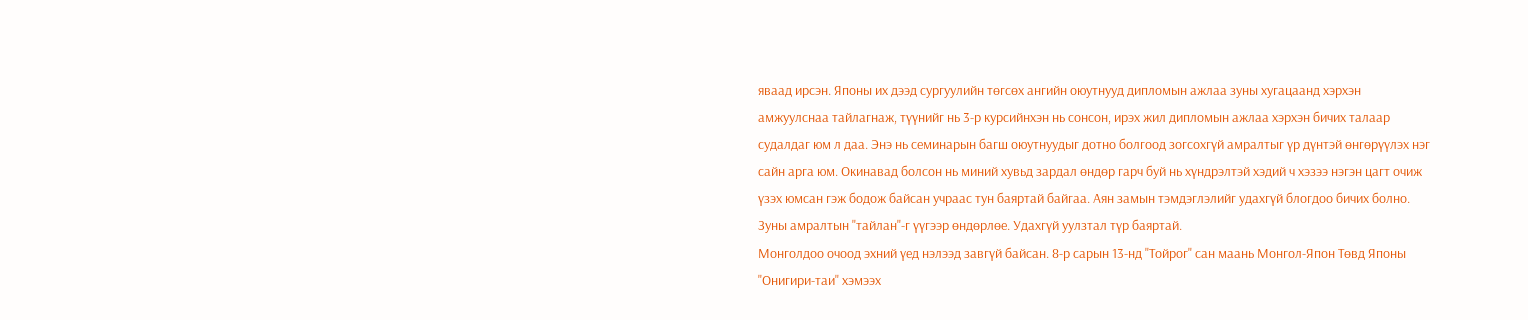яваад ирсэн. Японы их дээд сургуулийн төгсөх ангийн оюутнууд дипломын ажлаа зуны хугацаанд хэрхэн амжуулснаа тайлагнаж, түүнийг нь 3-р курсийнхэн нь сонсон, ирэх жил дипломын ажлаа хэрхэн бичих талаар судалдаг юм л даа. Энэ нь семинарын багш оюутнуудыг дотно болгоод зогсохгүй амралтыг үр дүнтэй өнгөрүүлэх нэг сайн арга юм. Окинавад болсон нь миний хувьд зардал өндөр гарч буй нь хүндрэлтэй хэдий ч хэзээ нэгэн цагт очиж үзэх юмсан гэж бодож байсан учраас тун баяртай байгаа. Аян замын тэмдэглэлийг удахгүй блогдоо бичих болно.
Зуны амралтын "тайлан"-г үүгээр өндөрлөе. Удахгүй уулзтал түр баяртай.
Монголдоо очоод эхний үед нэлээд завгүй байсан. 8-р сарын 13-нд "Тойрог" сан маань Монгол-Япон Төвд Японы "Онигири-таи" хэмээх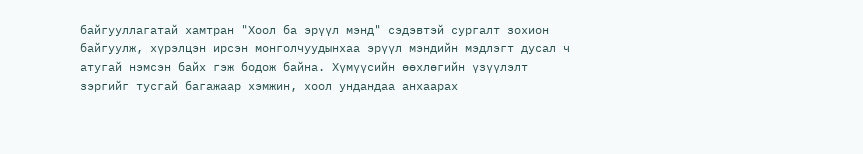байгууллагатай хамтран "Хоол ба эрүүл мэнд" сэдэвтэй сургалт зохион байгуулж, хүрэлцэн ирсэн монголчуудынхаа эрүүл мэндийн мэдлэгт дусал ч атугай нэмсэн байх гэж бодож байна. Хүмүүсийн өөхлөгийн үзүүлэлт зэргийг тусгай багажаар хэмжин, хоол ундандаа анхаарах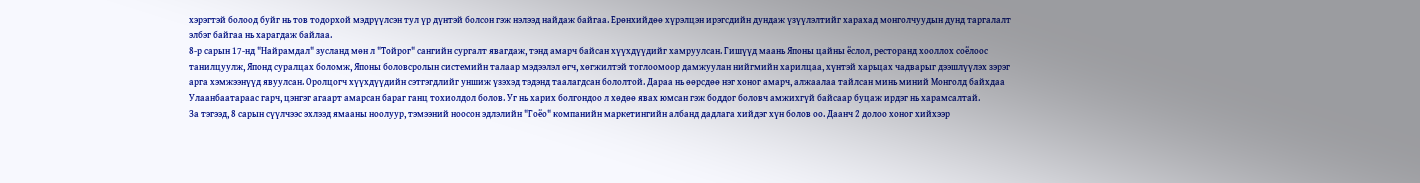хэрэгтэй болоод буйг нь тов тодорхой мэдрүүлсэн тул үр дүнтэй болсон гэж нэлээд найдаж байгаа. Ерөнхийдөө хүрэлцэн ирэгсдийн дундаж үзүүлэлтийг харахад монголчуудын дунд таргалалт элбэг байгаа нь харагдаж байлаа.
8-р сарын 17-нд "Найрамдал" зусланд мөн л "Тойрог" сангийн сургалт явагдаж, тэнд амарч байсан хүүхдүүдийг хамруулсан. Гишүүд маань Японы цайны ёслол, ресторанд хооллох соёлоос танилцуулж, Японд суралцах боломж, Японы боловсролын системийн талаар мэдээлэл өгч, хөгжилтэй тоглоомоор дамжуулан нийгмийн харилцаа, хүнтэй харьцах чадварыг дээшлүүлэх зэрэг арга хэмжээнүүд явуулсан. Оролцогч хүүхдүүдийн сэтгэгдлийг уншиж үзэхэд тэдэнд таалагдсан бололтой. Дараа нь өөрсдөө нэг хоног амарч, алжаалаа тайлсан минь миний Монголд байхдаа Улаанбаатараас гарч, цэнгэг агаарт амарсан бараг ганц тохиолдол болов. Уг нь харих болгондоо л хөдөө явах юмсан гэж боддог боловч амжихгүй байсаар буцаж ирдэг нь харамсалтай.
За тэгээд, 8 сарын сүүлчээс эхлээд ямааны ноолуур, тэмээний ноосон эдлэлийн "Гоёо" компанийн маркетингийн албанд дадлага хийдэг хүн болов оо. Даанч 2 долоо хоног хийхээр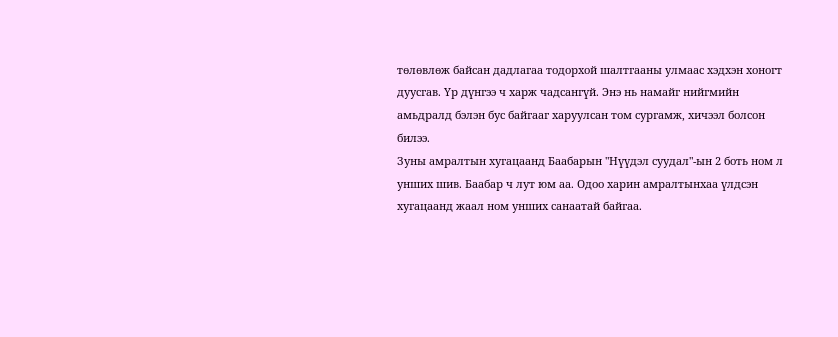төлөвлөж байсан дадлагаа тодорхой шалтгааны улмаас хэдхэн хоногт дуусгав. Үр дүнгээ ч харж чадсангүй. Энэ нь намайг нийгмийн амьдралд бэлэн бус байгааг харуулсан том сургамж, хичээл болсон билээ.
Зуны амралтын хугацаанд Баабарын "Нүүдэл суудал"-ын 2 боть ном л унших шив. Баабар ч лут юм аа. Одоо харин амралтынхаа үлдсэн хугацаанд жаал ном унших санаатай байгаа.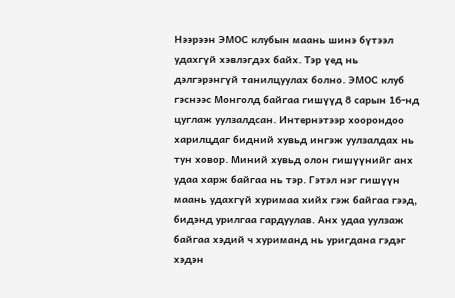Нээрээн ЭМОС клубын маань шинэ бүтээл удахгүй хэвлэгдэх байх. Тэр үед нь дэлгэрэнгүй танилцуулах болно. ЭМОС клуб гэснээс Монголд байгаа гишүүд 8 сарын 16-нд цуглаж уулзалдсан. Интернэтээр хоорондоо харилцдаг бидний хувьд ингэж уулзалдах нь тун ховор. Миний хувьд олон гишүүнийг анх удаа харж байгаа нь тэр. Гэтэл нэг гишүүн маань удахгүй хуримаа хийх гэж байгаа гээд, бидэнд урилгаа гардуулав. Анх удаа уулзаж байгаа хэдий ч хуриманд нь уригдана гэдэг хэдэн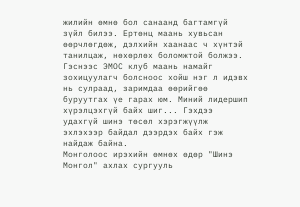жилийн өмнө бол санаанд багтамгүй зүйл билээ. Ертөнц маань хувьсан өөрчлөгдөж, дэлхийн хаанаас ч хүнтэй танилцаж, нөхөрлөх боломжтой болжээ.
Гэснээс ЭМОС клуб маань намайг зохицуулагч болсноос хойш нэг л идэвх нь сулраад, заримдаа өөрийгөө буруутгах үе гарах юм. Миний лидершип хүрэлцэхгүй байх шиг... Гэхдээ удахгүй шинэ төсөл хэрэгжүүлж эхлэхээр байдал дээрдэх байх гэж найдаж байна.
Монголоос ирэхийн өмнөх өдөр "Шинэ Монгол" ахлах сургууль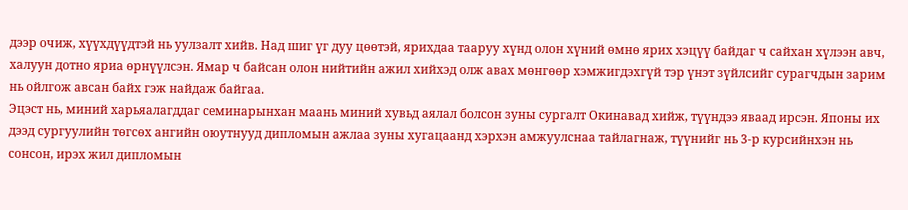дээр очиж, хүүхдүүдтэй нь уулзалт хийв. Над шиг үг дуу цөөтэй, ярихдаа тааруу хүнд олон хүний өмнө ярих хэцүү байдаг ч сайхан хүлээн авч, халуун дотно яриа өрнүүлсэн. Ямар ч байсан олон нийтийн ажил хийхэд олж авах мөнгөөр хэмжигдэхгүй тэр үнэт зүйлсийг сурагчдын зарим нь ойлгож авсан байх гэж найдаж байгаа.
Эцэст нь, миний харьяалагддаг семинарынхан маань миний хувьд аялал болсон зуны сургалт Окинавад хийж, түүндээ яваад ирсэн. Японы их дээд сургуулийн төгсөх ангийн оюутнууд дипломын ажлаа зуны хугацаанд хэрхэн амжуулснаа тайлагнаж, түүнийг нь 3-р курсийнхэн нь сонсон, ирэх жил дипломын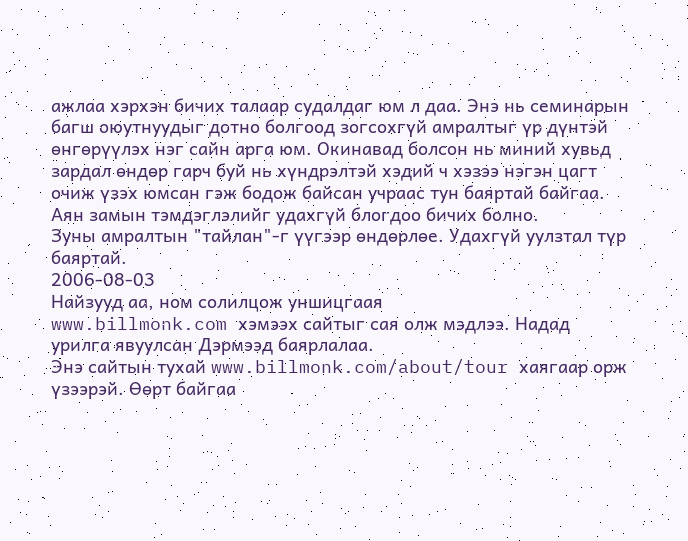ажлаа хэрхэн бичих талаар судалдаг юм л даа. Энэ нь семинарын багш оюутнуудыг дотно болгоод зогсохгүй амралтыг үр дүнтэй өнгөрүүлэх нэг сайн арга юм. Окинавад болсон нь миний хувьд зардал өндөр гарч буй нь хүндрэлтэй хэдий ч хэзээ нэгэн цагт очиж үзэх юмсан гэж бодож байсан учраас тун баяртай байгаа. Аян замын тэмдэглэлийг удахгүй блогдоо бичих болно.
Зуны амралтын "тайлан"-г үүгээр өндөрлөе. Удахгүй уулзтал түр баяртай.
2006-08-03
Найзууд аа, ном солилцож уншицгаая
www.billmonk.com хэмээх сайтыг сая олж мэдлээ. Надад урилга явуулсан Дэрмээд баярлалаа.
Энэ сайтын тухай www.billmonk.com/about/tour хаягаар орж үзээрэй. Өөрт байгаа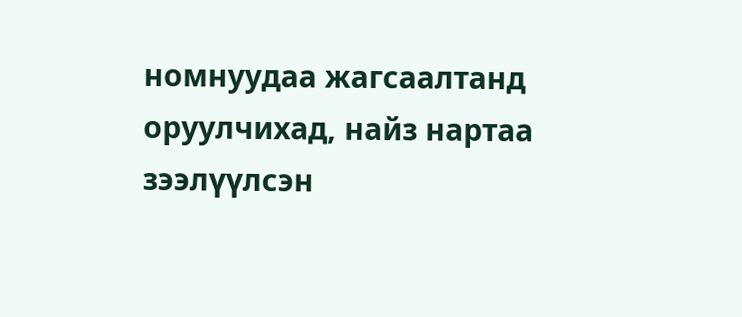номнуудаа жагсаалтанд оруулчихад, найз нартаа зээлүүлсэн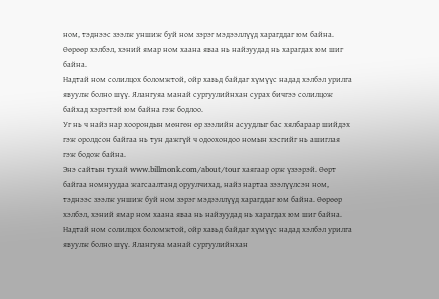ном, тэднээс зээлж уншиж буй ном зэрэг мэдээллүүд харагддаг юм байна. Өөрөөр хэлбэл, хэний ямар ном хаана яваа нь найзуудад нь харагдах юм шиг байна.
Надтай ном солилцох боломжтой, ойр хавьд байдаг хүмүүс надад хэлбэл урилга явуулж болно шүү. Ялангуяа манай сургуулийнхан сурах бичгээ солилцож байхад хэрэгтэй юм байна гэж бодлоо.
Уг нь ч найз нар хоорондын мөнгөн өр зээлийн асуудлыг бас хялбараар шийдэх гэж оролдсон байгаа нь тун дажгүй ч одоохондоо номын хэсгийг нь ашиглая гэж бодож байна.
Энэ сайтын тухай www.billmonk.com/about/tour хаягаар орж үзээрэй. Өөрт байгаа номнуудаа жагсаалтанд оруулчихад, найз нартаа зээлүүлсэн ном, тэднээс зээлж уншиж буй ном зэрэг мэдээллүүд харагддаг юм байна. Өөрөөр хэлбэл, хэний ямар ном хаана яваа нь найзуудад нь харагдах юм шиг байна.
Надтай ном солилцох боломжтой, ойр хавьд байдаг хүмүүс надад хэлбэл урилга явуулж болно шүү. Ялангуяа манай сургуулийнхан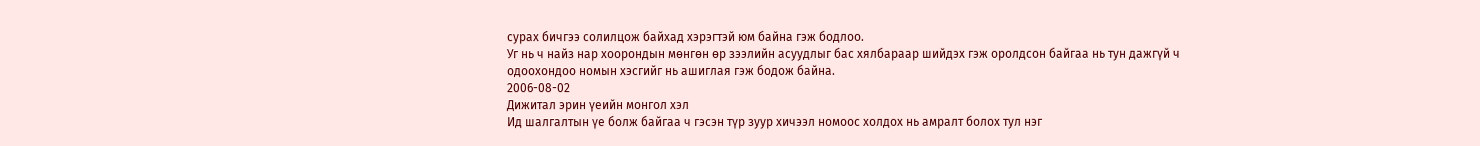сурах бичгээ солилцож байхад хэрэгтэй юм байна гэж бодлоо.
Уг нь ч найз нар хоорондын мөнгөн өр зээлийн асуудлыг бас хялбараар шийдэх гэж оролдсон байгаа нь тун дажгүй ч одоохондоо номын хэсгийг нь ашиглая гэж бодож байна.
2006-08-02
Дижитал эрин үеийн монгол хэл
Ид шалгалтын үе болж байгаа ч гэсэн түр зуур хичээл номоос холдох нь амралт болох тул нэг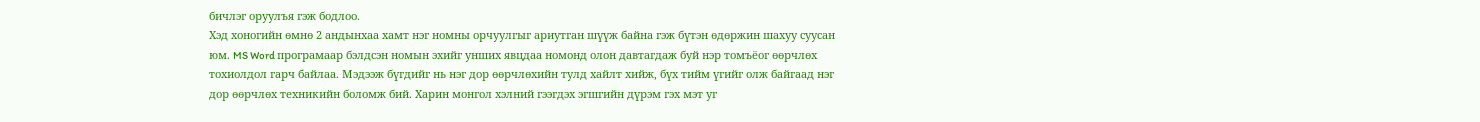бичлэг оруулъя гэж бодлоо.
Хэд хоногийн өмнө 2 андынхаа хамт нэг номны орчуулгыг ариутган шүүж байна гэж бүтэн өдөржин шахуу суусан юм. MS Word програмаар бэлдсэн номын эхийг унших явцдаа номонд олон давтагдаж буй нэр томъёог өөрчлөх тохиолдол гарч байлаа. Мэдээж бүгдийг нь нэг дор өөрчлөхийн тулд хайлт хийж, бүх тийм үгийг олж байгаад нэг дор өөрчлөх техникийн боломж бий. Харин монгол хэлний гээгдэх эгшгийн дүрэм гэх мэт уг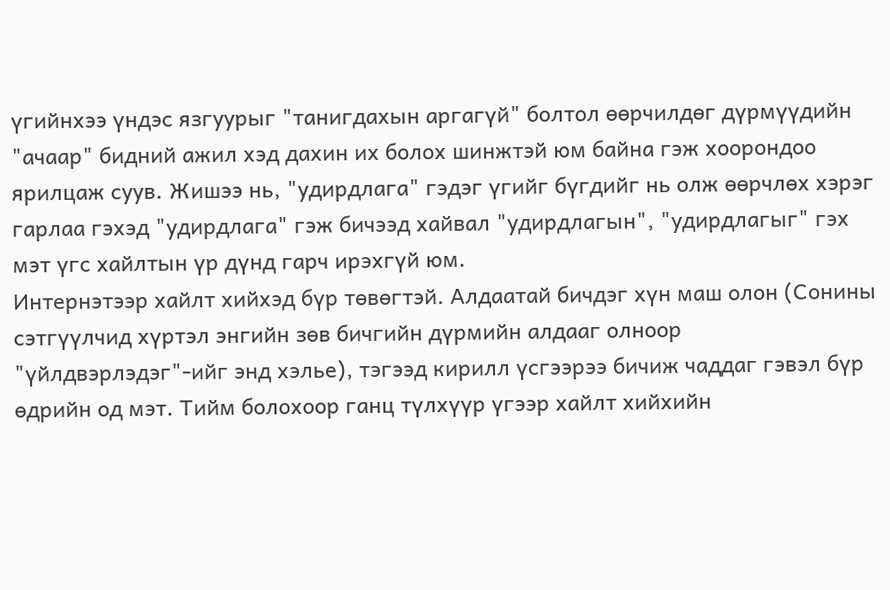үгийнхээ үндэс язгуурыг "танигдахын аргагүй" болтол өөрчилдөг дүрмүүдийн "ачаар" бидний ажил хэд дахин их болох шинжтэй юм байна гэж хоорондоо ярилцаж суув. Жишээ нь, "удирдлага" гэдэг үгийг бүгдийг нь олж өөрчлөх хэрэг гарлаа гэхэд "удирдлага" гэж бичээд хайвал "удирдлагын", "удирдлагыг" гэх мэт үгс хайлтын үр дүнд гарч ирэхгүй юм.
Интернэтээр хайлт хийхэд бүр төвөгтэй. Алдаатай бичдэг хүн маш олон (Сонины сэтгүүлчид хүртэл энгийн зөв бичгийн дүрмийн алдааг олноор "үйлдвэрлэдэг"-ийг энд хэлье), тэгээд кирилл үсгээрээ бичиж чаддаг гэвэл бүр өдрийн од мэт. Тийм болохоор ганц түлхүүр үгээр хайлт хийхийн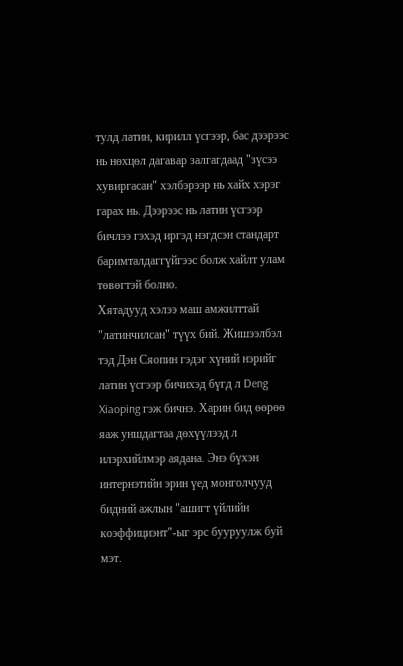тулд латин, кирилл үсгээр, бас дээрээс нь нөхцөл дагавар залгагдаад "зүсээ хувиргасан" хэлбэрээр нь хайх хэрэг гарах нь. Дээрээс нь латин үсгээр бичлээ гэхэд иргэд нэгдсэн стандарт баримталдаггүйгээс болж хайлт улам төвөгтэй болно.
Хятадууд хэлээ маш амжилттай "латинчилсан" түүх бий. Жишээлбэл тэд Дэн Сяопин гэдэг хүний нэрийг латин үсгээр бичихэд бүгд л Deng Xiaoping гэж бичнэ. Харин бид өөрөө яаж уншдагтаа дөхүүлээд л илэрхийлмэр аядана. Энэ бүхэн интернэтийн эрин үед монголчууд бидний ажлын "ашигт үйлийн коэффициэнт"-ыг эрс бууруулж буй мэт.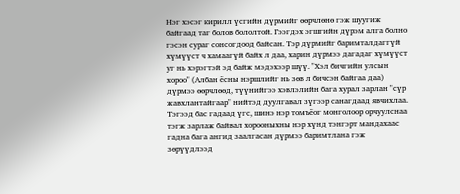Нэг хэсэг кирилл үсгийн дүрмийг өөрчлөнө гэж шуугиж байгаад таг болов бололтой. Гээгдэх эгшгийн дүрэм алга болно гэсэн сураг сонсогдоод байсан. Тэр дүрмийг баримталдаггүй хүмүүст ч хамаагүй байх л даа, харин дүрмээ дагадаг хүмүүст уг нь хэрэгтэй эд байж мэдэхээр шүү. "Хэл бичгийн улсын хороо" (Албан ёсны нэршлийг нь зөв л бичсэн байгаа даа) дүрмээ өөрчлөөд, түүнийгээ хэвлэлийн бага хурал зарлан "сүр жавхлантайгаар" нийтэд дуулгавал зүгээр санагдаад явчихлаа. Тэгээд бас гадаад үгс, шинэ нэр томъёог монголоор орчуулснаа тэгж зарлаж байвал хорооныхны нэр хүнд тэнгэрт мандахаас гадна бага ангид заалгасан дүрмээ баримтлана гэж зөрүүдлээд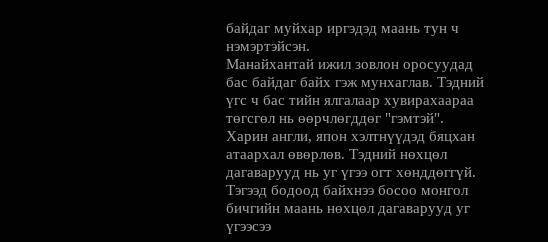байдаг муйхар иргэдэд маань тун ч нэмэртэйсэн.
Манайхантай ижил зовлон оросуудад бас байдаг байх гэж мунхаглав. Тэдний үгс ч бас тийн ялгалаар хувирахаараа төгсгөл нь өөрчлөгддөг "гэмтэй". Харин англи, япон хэлтнүүдэд бяцхан атаархал өвөрлөв. Тэдний нөхцөл дагаварууд нь уг үгээ огт хөнддөггүй. Тэгээд бодоод байхнээ босоо монгол бичгийн маань нөхцөл дагаварууд уг үгээсээ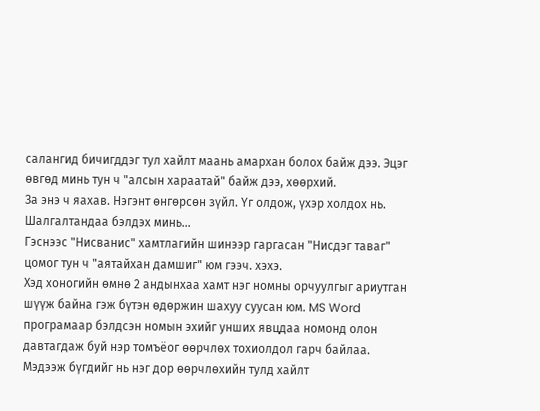салангид бичигддэг тул хайлт маань амархан болох байж дээ. Эцэг өвгөд минь тун ч "алсын хараатай" байж дээ, хөөрхий.
За энэ ч яахав. Нэгэнт өнгөрсөн зүйл. Үг олдож, үхэр холдох нь. Шалгалтандаа бэлдэх минь...
Гэснээс "Нисванис" хамтлагийн шинээр гаргасан "Нисдэг таваг" цомог тун ч "аятайхан дамшиг" юм гээч. хэхэ.
Хэд хоногийн өмнө 2 андынхаа хамт нэг номны орчуулгыг ариутган шүүж байна гэж бүтэн өдөржин шахуу суусан юм. MS Word програмаар бэлдсэн номын эхийг унших явцдаа номонд олон давтагдаж буй нэр томъёог өөрчлөх тохиолдол гарч байлаа. Мэдээж бүгдийг нь нэг дор өөрчлөхийн тулд хайлт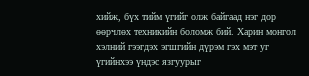хийж, бүх тийм үгийг олж байгаад нэг дор өөрчлөх техникийн боломж бий. Харин монгол хэлний гээгдэх эгшгийн дүрэм гэх мэт уг үгийнхээ үндэс язгуурыг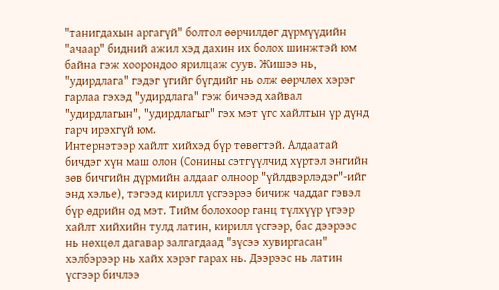"танигдахын аргагүй" болтол өөрчилдөг дүрмүүдийн "ачаар" бидний ажил хэд дахин их болох шинжтэй юм байна гэж хоорондоо ярилцаж суув. Жишээ нь, "удирдлага" гэдэг үгийг бүгдийг нь олж өөрчлөх хэрэг гарлаа гэхэд "удирдлага" гэж бичээд хайвал "удирдлагын", "удирдлагыг" гэх мэт үгс хайлтын үр дүнд гарч ирэхгүй юм.
Интернэтээр хайлт хийхэд бүр төвөгтэй. Алдаатай бичдэг хүн маш олон (Сонины сэтгүүлчид хүртэл энгийн зөв бичгийн дүрмийн алдааг олноор "үйлдвэрлэдэг"-ийг энд хэлье), тэгээд кирилл үсгээрээ бичиж чаддаг гэвэл бүр өдрийн од мэт. Тийм болохоор ганц түлхүүр үгээр хайлт хийхийн тулд латин, кирилл үсгээр, бас дээрээс нь нөхцөл дагавар залгагдаад "зүсээ хувиргасан" хэлбэрээр нь хайх хэрэг гарах нь. Дээрээс нь латин үсгээр бичлээ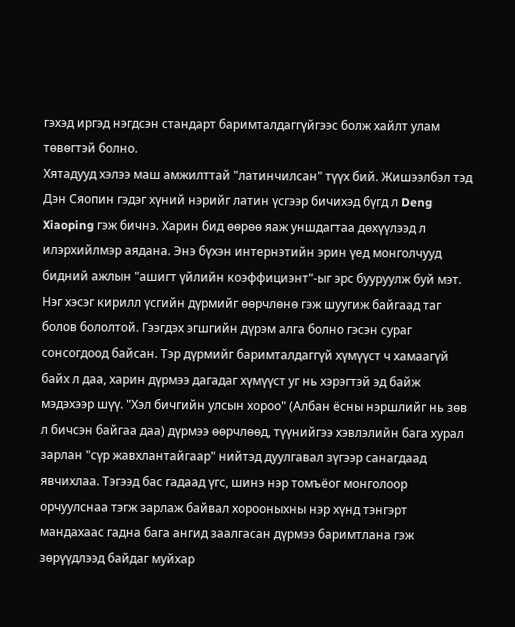гэхэд иргэд нэгдсэн стандарт баримталдаггүйгээс болж хайлт улам төвөгтэй болно.
Хятадууд хэлээ маш амжилттай "латинчилсан" түүх бий. Жишээлбэл тэд Дэн Сяопин гэдэг хүний нэрийг латин үсгээр бичихэд бүгд л Deng Xiaoping гэж бичнэ. Харин бид өөрөө яаж уншдагтаа дөхүүлээд л илэрхийлмэр аядана. Энэ бүхэн интернэтийн эрин үед монголчууд бидний ажлын "ашигт үйлийн коэффициэнт"-ыг эрс бууруулж буй мэт.
Нэг хэсэг кирилл үсгийн дүрмийг өөрчлөнө гэж шуугиж байгаад таг болов бололтой. Гээгдэх эгшгийн дүрэм алга болно гэсэн сураг сонсогдоод байсан. Тэр дүрмийг баримталдаггүй хүмүүст ч хамаагүй байх л даа, харин дүрмээ дагадаг хүмүүст уг нь хэрэгтэй эд байж мэдэхээр шүү. "Хэл бичгийн улсын хороо" (Албан ёсны нэршлийг нь зөв л бичсэн байгаа даа) дүрмээ өөрчлөөд, түүнийгээ хэвлэлийн бага хурал зарлан "сүр жавхлантайгаар" нийтэд дуулгавал зүгээр санагдаад явчихлаа. Тэгээд бас гадаад үгс, шинэ нэр томъёог монголоор орчуулснаа тэгж зарлаж байвал хорооныхны нэр хүнд тэнгэрт мандахаас гадна бага ангид заалгасан дүрмээ баримтлана гэж зөрүүдлээд байдаг муйхар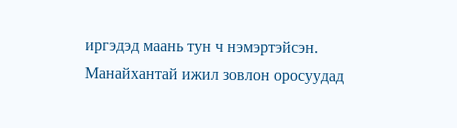иргэдэд маань тун ч нэмэртэйсэн.
Манайхантай ижил зовлон оросуудад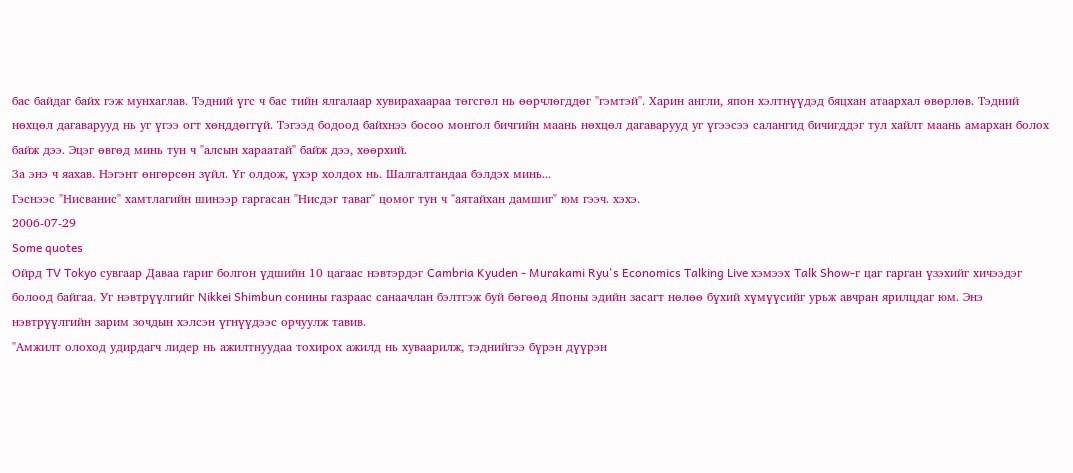бас байдаг байх гэж мунхаглав. Тэдний үгс ч бас тийн ялгалаар хувирахаараа төгсгөл нь өөрчлөгддөг "гэмтэй". Харин англи, япон хэлтнүүдэд бяцхан атаархал өвөрлөв. Тэдний нөхцөл дагаварууд нь уг үгээ огт хөнддөггүй. Тэгээд бодоод байхнээ босоо монгол бичгийн маань нөхцөл дагаварууд уг үгээсээ салангид бичигддэг тул хайлт маань амархан болох байж дээ. Эцэг өвгөд минь тун ч "алсын хараатай" байж дээ, хөөрхий.
За энэ ч яахав. Нэгэнт өнгөрсөн зүйл. Үг олдож, үхэр холдох нь. Шалгалтандаа бэлдэх минь...
Гэснээс "Нисванис" хамтлагийн шинээр гаргасан "Нисдэг таваг" цомог тун ч "аятайхан дамшиг" юм гээч. хэхэ.
2006-07-29
Some quotes
Ойрд TV Tokyo сувгаар Даваа гариг болгон үдшийн 10 цагаас нэвтэрдэг Cambria Kyuden - Murakami Ryu's Economics Talking Live хэмээх Talk Show-г цаг гарган үзэхийг хичээдэг болоод байгаа. Уг нэвтрүүлгийг Nikkei Shimbun сонины газраас санаачлан бэлтгэж буй бөгөөд Японы эдийн засагт нөлөө бүхий хүмүүсийг урьж авчран ярилцдаг юм. Энэ нэвтрүүлгийн зарим зочдын хэлсэн үгнүүдээс орчуулж тавив.
"Амжилт олоход удирдагч лидер нь ажилтнуудаа тохирох ажилд нь хуваарилж, тэднийгээ бүрэн дүүрэн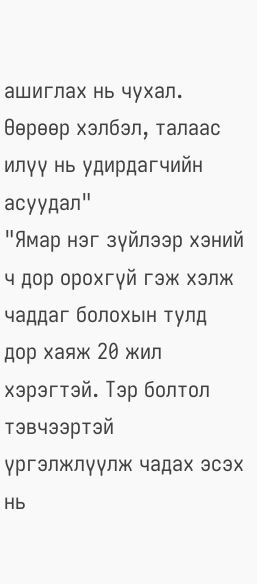ашиглах нь чухал. Өөрөөр хэлбэл, талаас илүү нь удирдагчийн асуудал"
"Ямар нэг зүйлээр хэний ч дор орохгүй гэж хэлж чаддаг болохын тулд дор хаяж 20 жил хэрэгтэй. Тэр болтол тэвчээртэй үргэлжлүүлж чадах эсэх нь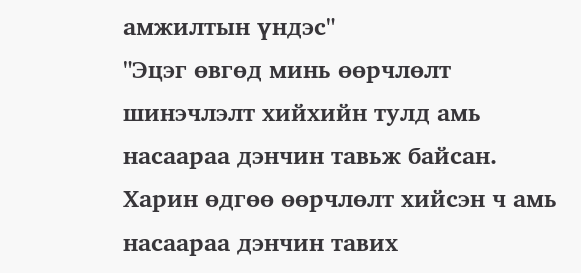амжилтын үндэс"
"Эцэг өвгөд минь өөрчлөлт шинэчлэлт хийхийн тулд амь насаараа дэнчин тавьж байсан. Харин өдгөө өөрчлөлт хийсэн ч амь насаараа дэнчин тавих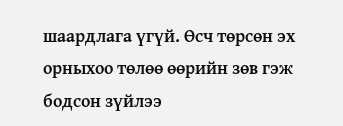шаардлага үгүй. Өсч төрсөн эх орныхоо төлөө өөрийн зөв гэж бодсон зүйлээ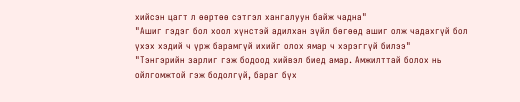хийсэн цагт л өөртөө сэтгэл хангалуун байж чадна"
"Ашиг гэдэг бол хоол хүнстэй адилхан зүйл бөгөөд ашиг олж чадахгүй бол үхэх хэдий ч үрж барамгүй ихийг олох ямар ч хэрэггүй билээ"
"Тэнгэрийн зарлиг гэж бодоод хийвэл биед амар. Амжилттай болох нь ойлгомжтой гэж бодолгүй, бараг бүх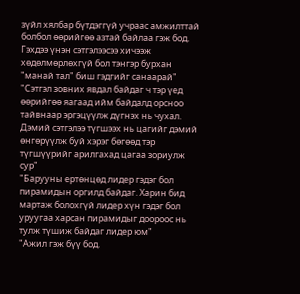зүйл хялбар бүтдэггүй учраас амжилттай болбол өөрийгөө азтай байлаа гэж бод. Гэхдээ үнэн сэтгэлээсээ хичээж хөдөлмөрлөхгүй бол тэнгэр бурхан "манай тал" биш гэдгийг санаарай"
"Сэтгэл зовних явдал байдаг ч тэр үед өөрийгөө яагаад ийм байдалд орсноо тайвнаар эргэцүүлж дүгнэх нь чухал. Дэмий сэтгэлээ түгшээх нь цагийг дэмий өнгөрүүлж буй хэрэг бөгөөд тэр түгшүүрийг арилгахад цагаа зориулж сур"
"Барууны ертөнцөд лидер гэдэг бол пирамидын оргилд байдаг. Харин бид мартаж болохгүй лидер хүн гэдэг бол уруугаа харсан пирамидыг доороос нь тулж түшиж байдаг лидер юм"
"Ажил гэж бүү бод.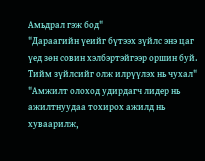Амьдрал гэж бод"
"Дараагийн үеийг бүтээх зүйлс энэ цаг үед зөн совин хэлбэртэйгээр оршин буй. Тийм зүйлсийг олж илрүүлэх нь чухал"
"Амжилт олоход удирдагч лидер нь ажилтнуудаа тохирох ажилд нь хуваарилж,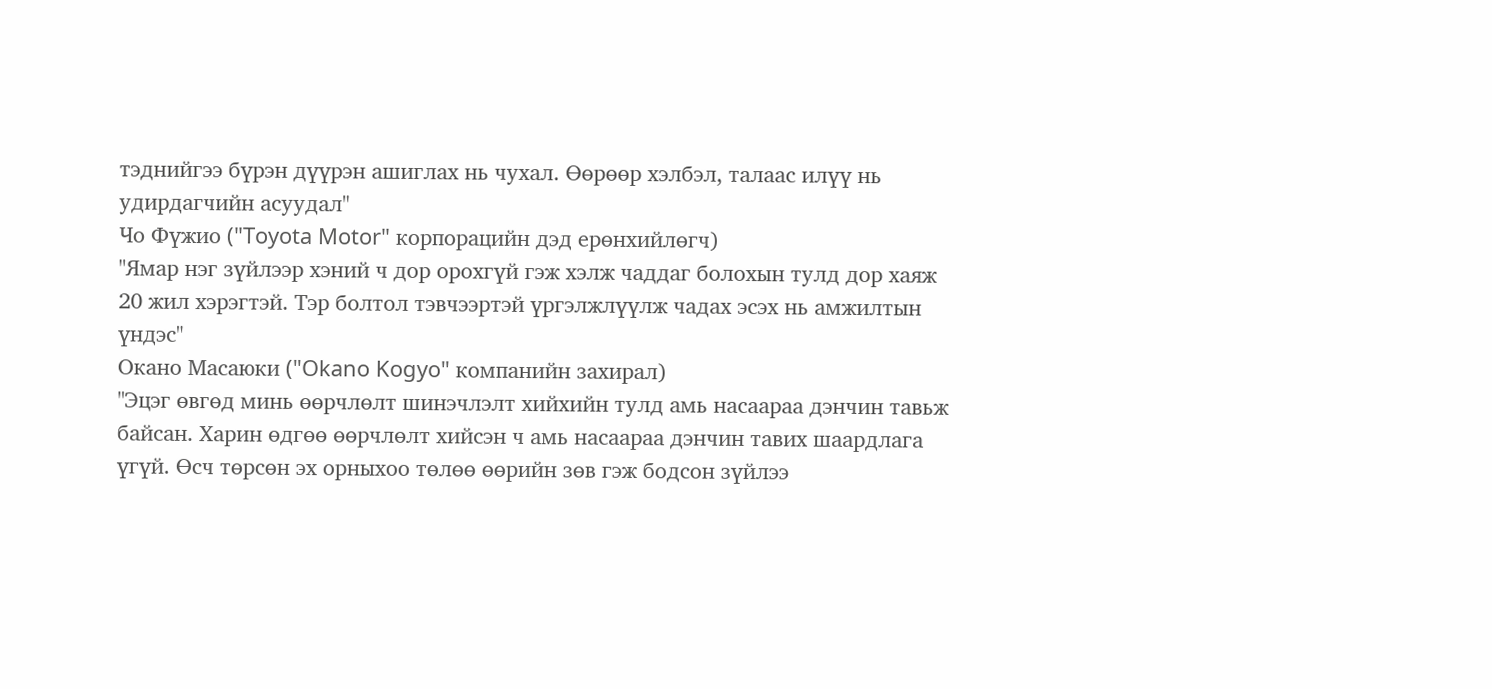тэднийгээ бүрэн дүүрэн ашиглах нь чухал. Өөрөөр хэлбэл, талаас илүү нь удирдагчийн асуудал"
Чо Фүжио ("Toyota Motor" корпорацийн дэд ерөнхийлөгч)
"Ямар нэг зүйлээр хэний ч дор орохгүй гэж хэлж чаддаг болохын тулд дор хаяж 20 жил хэрэгтэй. Тэр болтол тэвчээртэй үргэлжлүүлж чадах эсэх нь амжилтын үндэс"
Окано Масаюки ("Okano Kogyo" компанийн захирал)
"Эцэг өвгөд минь өөрчлөлт шинэчлэлт хийхийн тулд амь насаараа дэнчин тавьж байсан. Харин өдгөө өөрчлөлт хийсэн ч амь насаараа дэнчин тавих шаардлага үгүй. Өсч төрсөн эх орныхоо төлөө өөрийн зөв гэж бодсон зүйлээ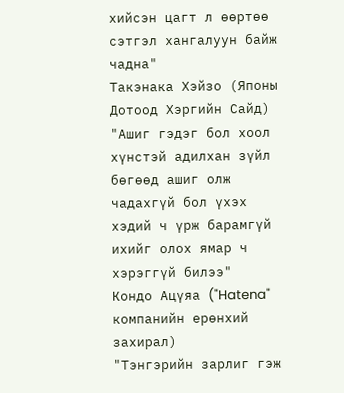хийсэн цагт л өөртөө сэтгэл хангалуун байж чадна"
Такэнака Хэйзо (Японы Дотоод Хэргийн Сайд)
"Ашиг гэдэг бол хоол хүнстэй адилхан зүйл бөгөөд ашиг олж чадахгүй бол үхэх хэдий ч үрж барамгүй ихийг олох ямар ч хэрэггүй билээ"
Кондо Ацүяа ("Hatena" компанийн ерөнхий захирал)
"Тэнгэрийн зарлиг гэж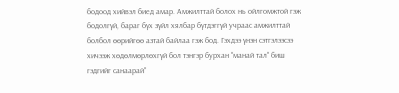бодоод хийвэл биед амар. Амжилттай болох нь ойлгомжтой гэж бодолгүй, бараг бүх зүйл хялбар бүтдэггүй учраас амжилттай болбол өөрийгөө азтай байлаа гэж бод. Гэхдээ үнэн сэтгэлээсээ хичээж хөдөлмөрлөхгүй бол тэнгэр бурхан "манай тал" биш гэдгийг санаарай"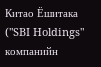Китао Ёшитака ("SBI Holdings" компанийн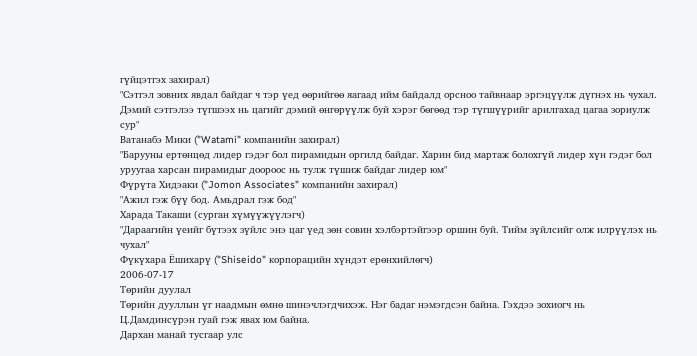гүйцэтгэх захирал)
"Сэтгэл зовних явдал байдаг ч тэр үед өөрийгөө яагаад ийм байдалд орсноо тайвнаар эргэцүүлж дүгнэх нь чухал. Дэмий сэтгэлээ түгшээх нь цагийг дэмий өнгөрүүлж буй хэрэг бөгөөд тэр түгшүүрийг арилгахад цагаа зориулж сур"
Ватанабэ Мики ("Watami" компанийн захирал)
"Барууны ертөнцөд лидер гэдэг бол пирамидын оргилд байдаг. Харин бид мартаж болохгүй лидер хүн гэдэг бол уруугаа харсан пирамидыг доороос нь тулж түшиж байдаг лидер юм"
Фүрүта Хидэаки ("Jomon Associates" компанийн захирал)
"Ажил гэж бүү бод. Амьдрал гэж бод"
Харада Такаши (сурган хүмүүжүүлэгч)
"Дараагийн үеийг бүтээх зүйлс энэ цаг үед зөн совин хэлбэртэйгээр оршин буй. Тийм зүйлсийг олж илрүүлэх нь чухал"
Фүкүхара Ёшихарү ("Shiseido" корпорацийн хүндэт ерөнхийлөгч)
2006-07-17
Төрийн дуулал
Төрийн дууллын үг наадмын өмнө шинэчлэгдчихэж. Нэг бадаг нэмэгдсэн байна. Гэхдээ зохиогч нь Ц.Дамдинсүрэн гуай гэж явах юм байна.
Дархан манай тусгаар улс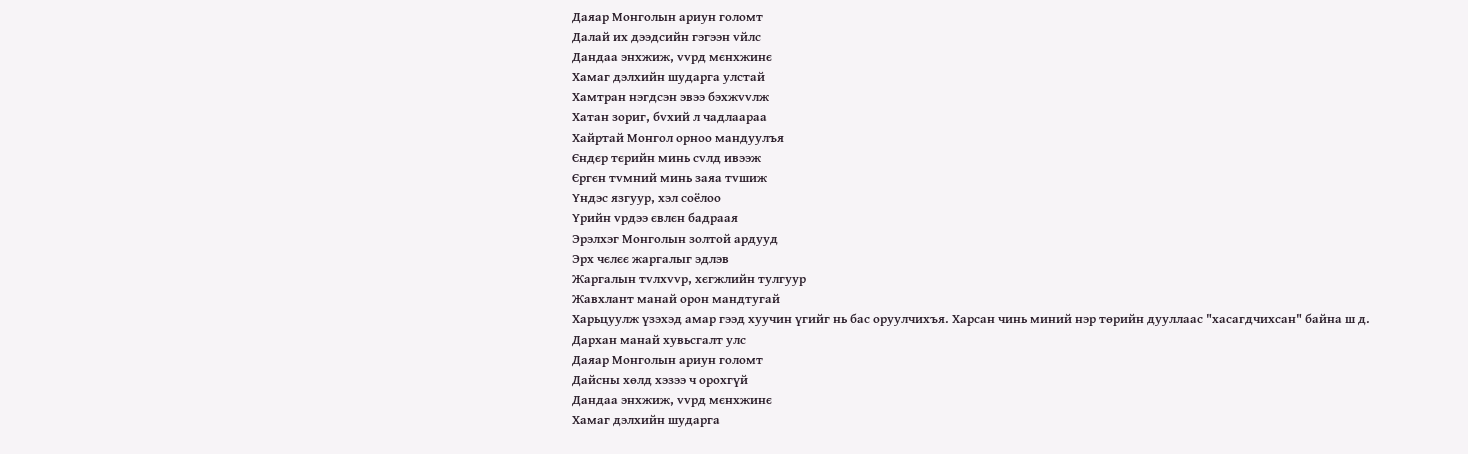Даяар Монголын ариун голомт
Далай их дээдсийн гэгээн vйлс
Дандаа энхжиж, vvрд мєнхжинє
Хамаг дэлхийн шударга улстай
Хамтран нэгдсэн эвээ бэхжvvлж
Хатан зориг, бvхий л чадлаараа
Хайртай Монгол орноо мандуулъя
Єндєр тєрийн минь сvлд ивээж
Єргєн тvмний минь заяа тvшиж
Yндэс язгуур, хэл соёлоо
Yрийн vрдээ євлєн бадраая
Эрэлхэг Монголын золтой ардууд
Эрх чєлєє жаргалыг эдлэв
Жаргалын тvлхvvр, хєгжлийн тулгуур
Жавхлант манай орон мандтугай
Харьцуулж үзэхэд амар гээд хуучин үгийг нь бас оруулчихъя. Харсан чинь миний нэр төрийн дууллаас "хасагдчихсан" байна ш д.
Дархан манай хувьсгалт улс
Даяар Монголын ариун голомт
Дайсны хөлд хэзээ ч орохгүй
Дандаа энхжиж, vvрд мєнхжинє
Хамаг дэлхийн шударга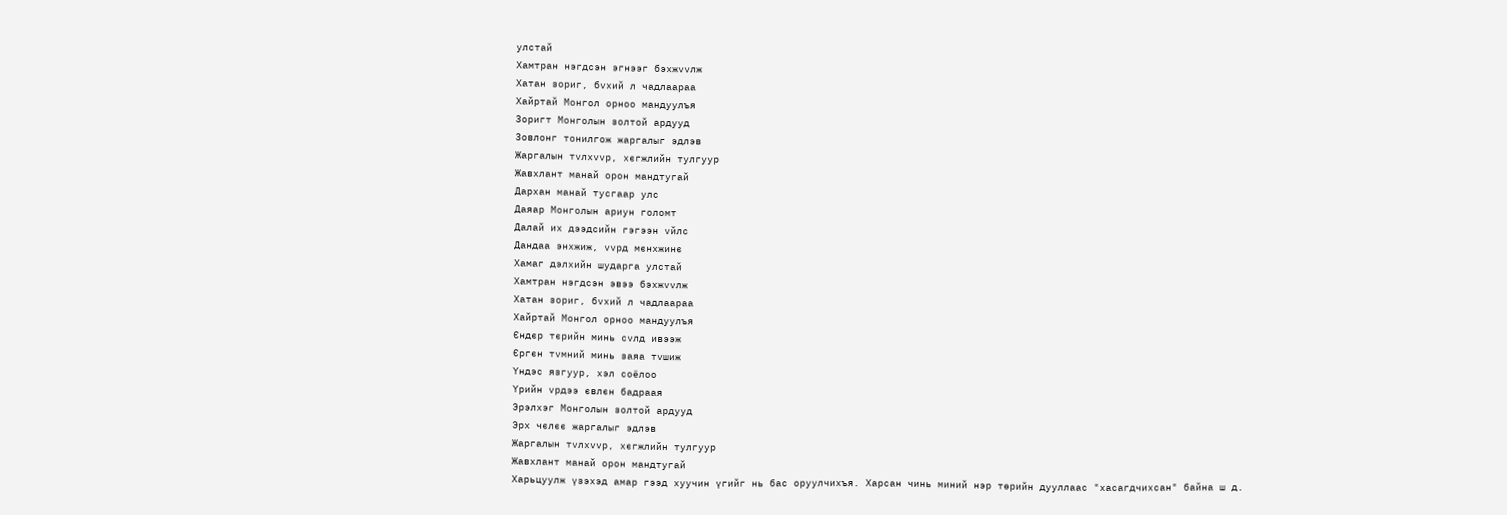улстай
Хамтран нэгдсэн эгнээг бэхжvvлж
Хатан зориг, бvхий л чадлаараа
Хайртай Монгол орноо мандуулъя
Зоригт Монголын золтой ардууд
Зовлонг тонилгож жаргалыг эдлэв
Жаргалын тvлхvvр, хєгжлийн тулгуур
Жавхлант манай орон мандтугай
Дархан манай тусгаар улс
Даяар Монголын ариун голомт
Далай их дээдсийн гэгээн vйлс
Дандаа энхжиж, vvрд мєнхжинє
Хамаг дэлхийн шударга улстай
Хамтран нэгдсэн эвээ бэхжvvлж
Хатан зориг, бvхий л чадлаараа
Хайртай Монгол орноо мандуулъя
Єндєр тєрийн минь сvлд ивээж
Єргєн тvмний минь заяа тvшиж
Yндэс язгуур, хэл соёлоо
Yрийн vрдээ євлєн бадраая
Эрэлхэг Монголын золтой ардууд
Эрх чєлєє жаргалыг эдлэв
Жаргалын тvлхvvр, хєгжлийн тулгуур
Жавхлант манай орон мандтугай
Харьцуулж үзэхэд амар гээд хуучин үгийг нь бас оруулчихъя. Харсан чинь миний нэр төрийн дууллаас "хасагдчихсан" байна ш д.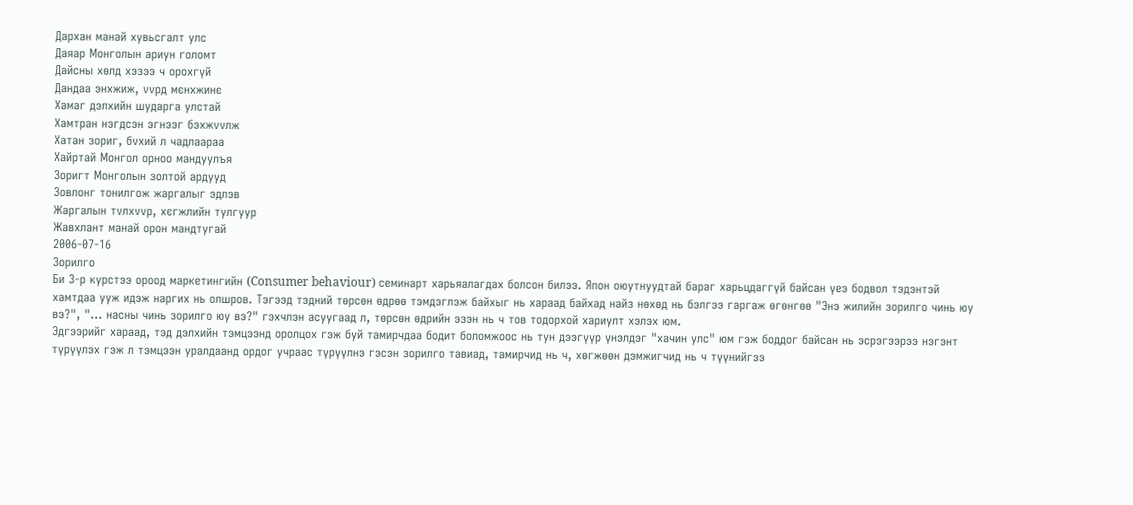Дархан манай хувьсгалт улс
Даяар Монголын ариун голомт
Дайсны хөлд хэзээ ч орохгүй
Дандаа энхжиж, vvрд мєнхжинє
Хамаг дэлхийн шударга улстай
Хамтран нэгдсэн эгнээг бэхжvvлж
Хатан зориг, бvхий л чадлаараа
Хайртай Монгол орноо мандуулъя
Зоригт Монголын золтой ардууд
Зовлонг тонилгож жаргалыг эдлэв
Жаргалын тvлхvvр, хєгжлийн тулгуур
Жавхлант манай орон мандтугай
2006-07-16
Зорилго
Би 3-р курстээ ороод маркетингийн (Consumer behaviour) семинарт харьяалагдах болсон билээ. Япон оюутнуудтай бараг харьцдаггүй байсан үеэ бодвол тэдэнтэй хамтдаа ууж идэж наргих нь олшров. Тэгээд тэдний төрсөн өдрөө тэмдэглэж байхыг нь хараад байхад найз нөхөд нь бэлгээ гаргаж өгөнгөө "Энэ жилийн зорилго чинь юу вэ?", "... насны чинь зорилго юу вэ?" гэхчлэн асуугаад л, төрсөн өдрийн эзэн нь ч тов тодорхой хариулт хэлэх юм.
Эдгээрийг хараад, тэд дэлхийн тэмцээнд оролцох гэж буй тамирчдаа бодит боломжоос нь тун дээгүүр үнэлдэг "хачин улс" юм гэж боддог байсан нь эсрэгээрээ нэгэнт түрүүлэх гэж л тэмцээн уралдаанд ордог учраас түрүүлнэ гэсэн зорилго тавиад, тамирчид нь ч, хөгжөөн дэмжигчид нь ч түүнийгээ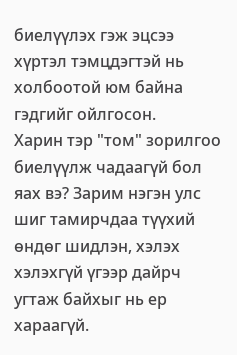биелүүлэх гэж эцсээ хүртэл тэмцдэгтэй нь холбоотой юм байна гэдгийг ойлгосон.
Харин тэр "том" зорилгоо биелүүлж чадаагүй бол яах вэ? Зарим нэгэн улс шиг тамирчдаа түүхий өндөг шидлэн, хэлэх хэлэхгүй үгээр дайрч угтаж байхыг нь ер хараагүй.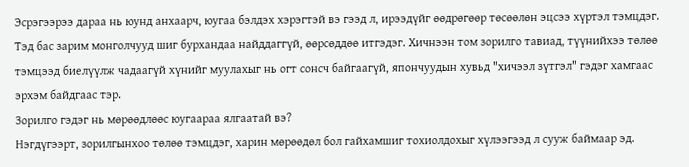Эсрэгээрээ дараа нь юунд анхаарч, юугаа бэлдэх хэрэгтэй вэ гээд л, ирээдүйг өөдрөгөөр төсөөлөн эцсээ хүртэл тэмцдэг. Тэд бас зарим монголчууд шиг бурхандаа найддаггүй, өөрсөддөө итгэдэг. Хичнээн том зорилго тавиад, түүнийхээ төлөө тэмцээд биелүүлж чадаагүй хүнийг муулахыг нь огт сонсч байгаагүй, япончуудын хувьд "хичээл зүтгэл" гэдэг хамгаас эрхэм байдгаас тэр.
Зорилго гэдэг нь мөрөөдлөөс юугаараа ялгаатай вэ?
Нэгдүгээрт, зорилгынхоо төлөө тэмцдэг, харин мөрөөдөл бол гайхамшиг тохиолдохыг хүлээгээд л сууж баймаар эд.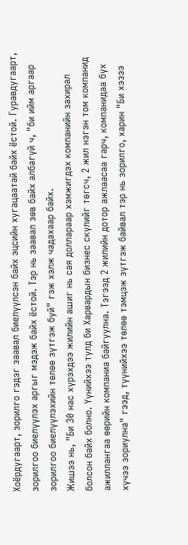Хоёрдугаарт, зорилго гэдэг заавал биелүүлсэн байх эцсийн хугацаатай байх ёстой. Гуравдугаарт, зорилгоо биелүүлэх аргыг мэдэж байх ёстой. Тэр нь заавал зөв байх албагүй ч, "би ийм аргаар зорилгоо биелүүлэхийн төлөө зүтгэж буй" гэж хэлж чадахаар байх.
Жишээ нь, "Би 30 нас хүрэхдээ жилийн ашиг нь сая доллараар хэмжигдэх компанийн захирал болсон байх болно. Үүнийхээ тулд би Харвардын бизнес скүлийг төгсч, 2 жил нэгэн том компанид ажиллангаа өөрийн компаниа байгуулна. Тэгээд 2 жилийн дотор ажлаасаа гарч, компанидаа бүх хүчээ зориулна" гээд, түүнийхээ төлөө тэмцэж зүтгэж байвал тэр нь зорилго, харин "Би хэзээ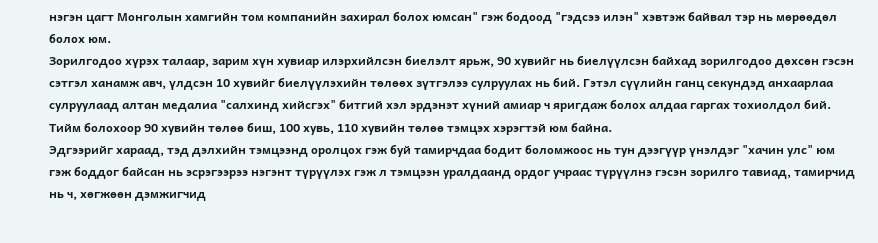нэгэн цагт Монголын хамгийн том компанийн захирал болох юмсан" гэж бодоод "гэдсээ илэн" хэвтэж байвал тэр нь мөрөөдөл болох юм.
Зорилгодоо хүрэх талаар, зарим хүн хувиар илэрхийлсэн биелэлт ярьж, 90 хувийг нь биелүүлсэн байхад зорилгодоо дөхсөн гэсэн сэтгэл ханамж авч, үлдсэн 10 хувийг биелүүлэхийн төлөөх зүтгэлээ сулруулах нь бий. Гэтэл сүүлийн ганц секундэд анхаарлаа сулруулаад алтан медалиа "салхинд хийсгэх" битгий хэл эрдэнэт хүний амиар ч яригдаж болох алдаа гаргах тохиолдол бий. Тийм болохоор 90 хувийн төлөө биш, 100 хувь, 110 хувийн төлөө тэмцэх хэрэгтэй юм байна.
Эдгээрийг хараад, тэд дэлхийн тэмцээнд оролцох гэж буй тамирчдаа бодит боломжоос нь тун дээгүүр үнэлдэг "хачин улс" юм гэж боддог байсан нь эсрэгээрээ нэгэнт түрүүлэх гэж л тэмцээн уралдаанд ордог учраас түрүүлнэ гэсэн зорилго тавиад, тамирчид нь ч, хөгжөөн дэмжигчид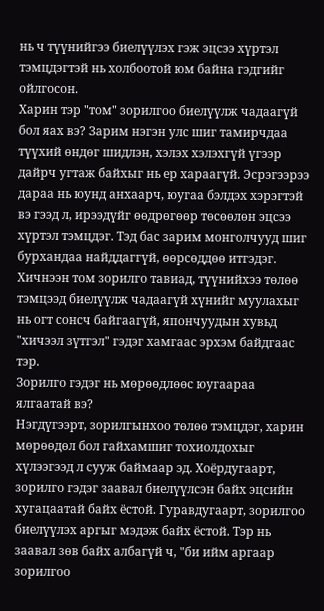нь ч түүнийгээ биелүүлэх гэж эцсээ хүртэл тэмцдэгтэй нь холбоотой юм байна гэдгийг ойлгосон.
Харин тэр "том" зорилгоо биелүүлж чадаагүй бол яах вэ? Зарим нэгэн улс шиг тамирчдаа түүхий өндөг шидлэн, хэлэх хэлэхгүй үгээр дайрч угтаж байхыг нь ер хараагүй. Эсрэгээрээ дараа нь юунд анхаарч, юугаа бэлдэх хэрэгтэй вэ гээд л, ирээдүйг өөдрөгөөр төсөөлөн эцсээ хүртэл тэмцдэг. Тэд бас зарим монголчууд шиг бурхандаа найддаггүй, өөрсөддөө итгэдэг. Хичнээн том зорилго тавиад, түүнийхээ төлөө тэмцээд биелүүлж чадаагүй хүнийг муулахыг нь огт сонсч байгаагүй, япончуудын хувьд "хичээл зүтгэл" гэдэг хамгаас эрхэм байдгаас тэр.
Зорилго гэдэг нь мөрөөдлөөс юугаараа ялгаатай вэ?
Нэгдүгээрт, зорилгынхоо төлөө тэмцдэг, харин мөрөөдөл бол гайхамшиг тохиолдохыг хүлээгээд л сууж баймаар эд. Хоёрдугаарт, зорилго гэдэг заавал биелүүлсэн байх эцсийн хугацаатай байх ёстой. Гуравдугаарт, зорилгоо биелүүлэх аргыг мэдэж байх ёстой. Тэр нь заавал зөв байх албагүй ч, "би ийм аргаар зорилгоо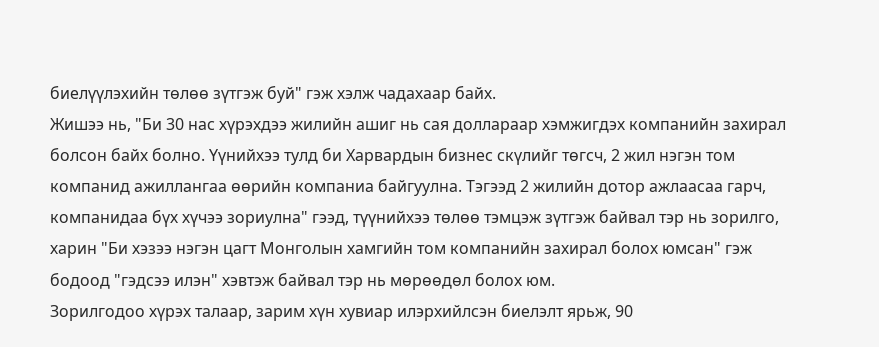биелүүлэхийн төлөө зүтгэж буй" гэж хэлж чадахаар байх.
Жишээ нь, "Би 30 нас хүрэхдээ жилийн ашиг нь сая доллараар хэмжигдэх компанийн захирал болсон байх болно. Үүнийхээ тулд би Харвардын бизнес скүлийг төгсч, 2 жил нэгэн том компанид ажиллангаа өөрийн компаниа байгуулна. Тэгээд 2 жилийн дотор ажлаасаа гарч, компанидаа бүх хүчээ зориулна" гээд, түүнийхээ төлөө тэмцэж зүтгэж байвал тэр нь зорилго, харин "Би хэзээ нэгэн цагт Монголын хамгийн том компанийн захирал болох юмсан" гэж бодоод "гэдсээ илэн" хэвтэж байвал тэр нь мөрөөдөл болох юм.
Зорилгодоо хүрэх талаар, зарим хүн хувиар илэрхийлсэн биелэлт ярьж, 90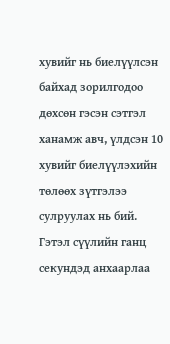хувийг нь биелүүлсэн байхад зорилгодоо дөхсөн гэсэн сэтгэл ханамж авч, үлдсэн 10 хувийг биелүүлэхийн төлөөх зүтгэлээ сулруулах нь бий. Гэтэл сүүлийн ганц секундэд анхаарлаа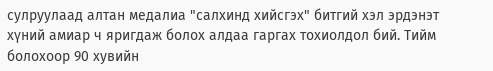сулруулаад алтан медалиа "салхинд хийсгэх" битгий хэл эрдэнэт хүний амиар ч яригдаж болох алдаа гаргах тохиолдол бий. Тийм болохоор 90 хувийн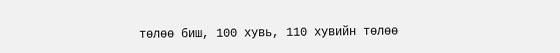төлөө биш, 100 хувь, 110 хувийн төлөө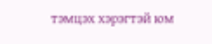тэмцэх хэрэгтэй юм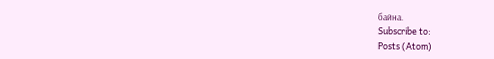байна.
Subscribe to:
Posts (Atom)